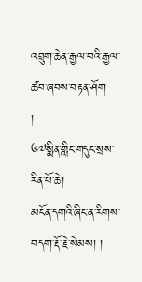འབྲུག་ཆེན་རྒྱལ་བའི་རྒྱལ་ཚབ་ཞབས་བརྟན་ཤོག
།
༦༧སྨིན་གླིང་གདུང་སྲས་རིན་པོ་ཆེ།
མངོན་དགའི་ཞིང་ན་རིགས་བདག་རྡོ་རྗེ་སེམས། །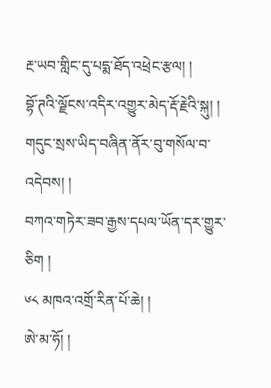རྔ་ཡབ་གླིང་དུ་པདྨ་ཐོད་འཕྲེང་རྩལ། །
བྷོ་ཊའི་ལྗོངས་འདིར་འགྱུར་མེད་རྡོ་རྗེའི་སྐུ། །
གདུང་སྲས་ཡིད་བཞིན་ནོར་བུ་གསོལ་བ་འདེབས། །
བཀའ་གཏེར་ཟབ་རྒྱས་དཔལ་ཡོན་དར་གྱུར་ཅིག །
༦༨ མཁའ་འགྲོ་རིན་པོ་ཆེ། །
ཨེ་མ་ཧོ། །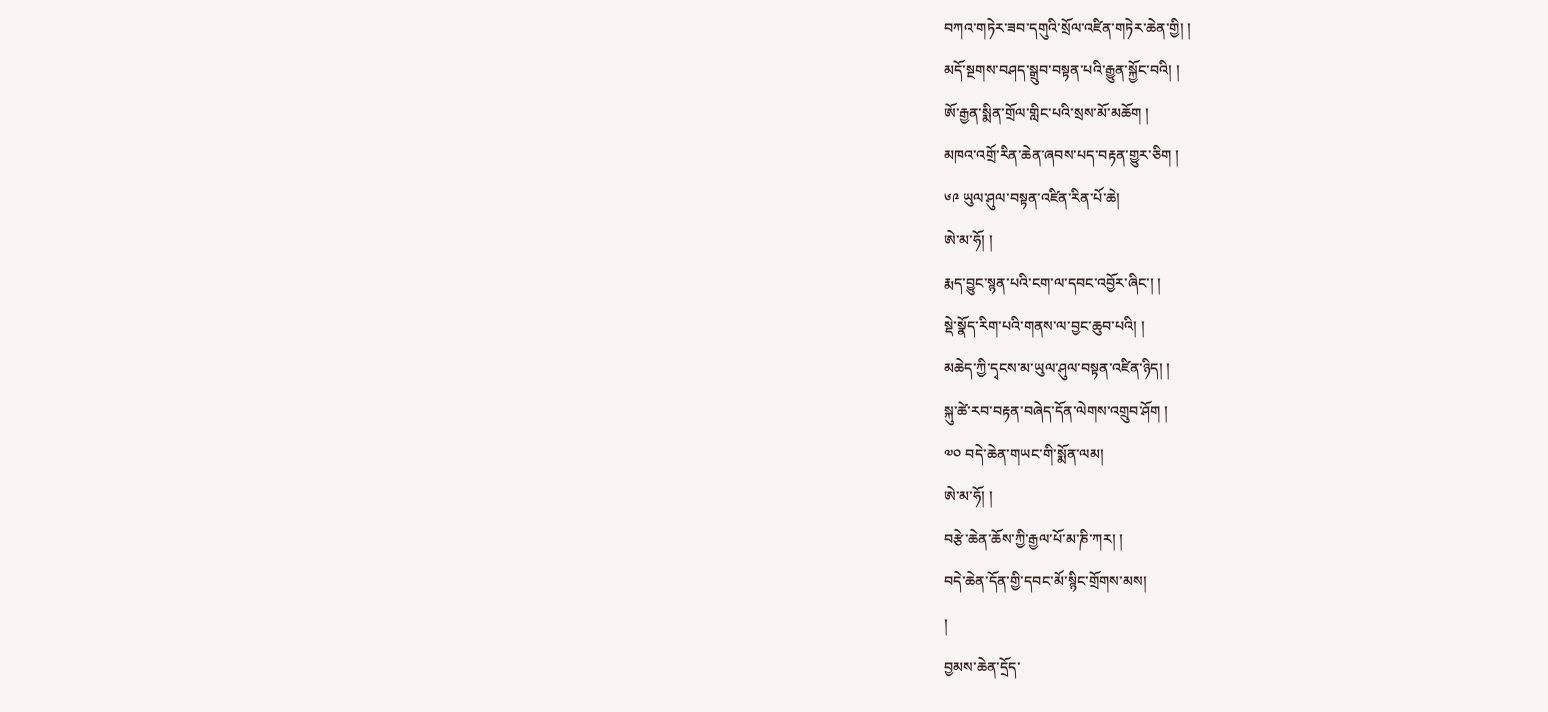བཀའ་གཏེར་ཟབ་དགུའི་སྲོལ་འཛིན་གཏེར་ཆེན་གྱི། །
མདོ་སྔགས་བཤད་སྒྲུབ་བསྟན་པའི་རྒྱུན་སྐྱོང་བའི། །
ཨོ་རྒྱན་སྨིན་གྲོལ་གླིང་པའི་སྲས་མོ་མཆོག །
མཁའ་འགྲོ་རིན་ཆེན་ཞབས་པད་བརྟན་གྱུར་ཅིག །
༦༩ ཡུལ་ཤུལ་བསྟན་འཛིན་རིན་པོ་ཆེ།
ཨེ་མ་ཧོ། །
རྨད་བྱུང་སྙན་པའི་ངག་ལ་དབང་འབྱོར་ཞིང་། །
སྡེ་སྣོད་རིག་པའི་གནས་ལ་བྱང་ཆུབ་པའི། །
མཆེད་ཀྱི་དྭངས་མ་ཡུལ་ཤུལ་བསྟན་འཛིན་ཉིད། །
སྐུ་ཚེ་རབ་བརྟན་བཞེད་དོན་ལེགས་འགྲུབ་ཤོག །
༧༠ བདེ་ཆེན་གཡང་གི་སྨོན་ལམ།
ཨེ་མ་ཧོ། །
བརྩེ་ཆེན་ཆོས་ཀྱི་རྒྱལ་པོ་མ་ཎི་ཀར། །
བདེ་ཆེན་དོན་གྱི་དབང་མོ་སྙིང་གྲོགས་མས།
།
བྱམས་ཆེན་དྲོད་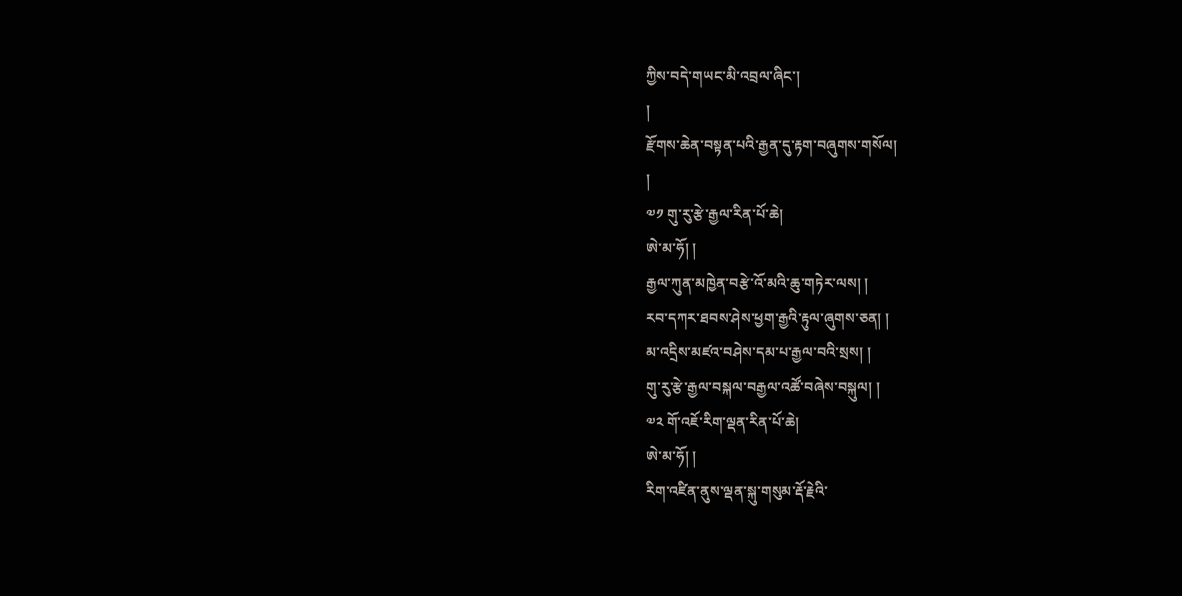ཀྱིས་བདེ་གཡང་མི་འབྲལ་ཞིང་།
།
རྫོགས་ཆེན་བསྟན་པའི་རྒྱན་དུ་རྟག་བཞུགས་གསོལ།
།
༧༡ གུ་རུ་རྩེ་རྒྱལ་རིན་པོ་ཆེ།
ཨེ་མ་ཧོ། །
རྒྱལ་ཀུན་མཁྱེན་བརྩེ་འོ་མའི་ཆུ་གཏེར་ལས། །
རབ་དཀར་ཐབས་ཤེས་ཕྱག་རྒྱའི་རྟུལ་ཞུགས་ཅན། །
མ་འདྲིས་མཛའ་བཤེས་དམ་པ་རྒྱལ་བའི་སྲས། །
གུ་རུ་རྩེ་རྒྱལ་བསྐལ་བརྒྱལ་འཚོ་བཞེས་བསྐུལ། །
༧༢ གོ་འཇོ་རིག་ལྡན་རིན་པོ་ཆེ།
ཨེ་མ་ཧོ། །
རིག་འཛིན་ནུས་ལྡན་སྐུ་གསུམ་རྡོ་རྗེའི་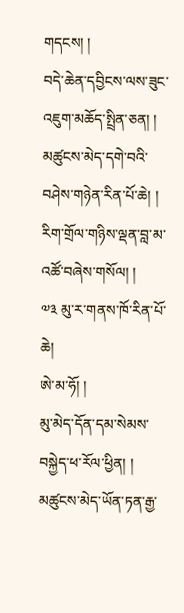གདངས། །
བདེ་ཆེན་དབྱིངས་ལས་ཟུང་འཇུག་མཆོད་སྤྲིན་ཅན། །
མཚུངས་མེད་དགེ་བའི་བཤེས་གཉེན་རིན་པོ་ཆེ། །
རིག་གྲོལ་གཉིས་ལྡན་བླ་མ་འཚོ་བཞེས་གསོལ། །
༧༣ མུ་ར་གནས་ཁོ་རིན་པོ་ཆེ།
ཨེ་མ་ཧོ། །
མུ་མེད་དོན་དམ་སེམས་བསྐྱེད་ཕ་རོལ་ཕྱིན། །
མཚུངས་མེད་ཡོན་ཏན་རྒྱ་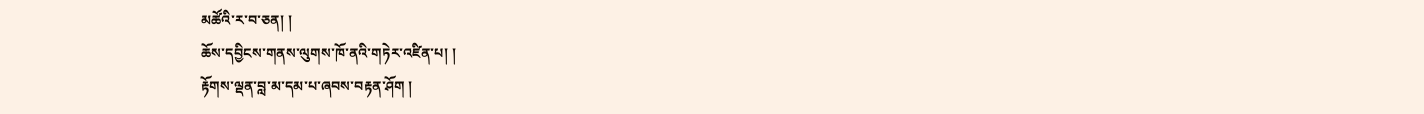མཚོའི་ར་བ་ཅན། །
ཆོས་དབྱིངས་གནས་ལུགས་ཁོ་ནའི་གཏེར་འཛིན་པ། །
རྟོགས་ལྡན་བླ་མ་དམ་པ་ཞབས་བརྟན་ཤོག །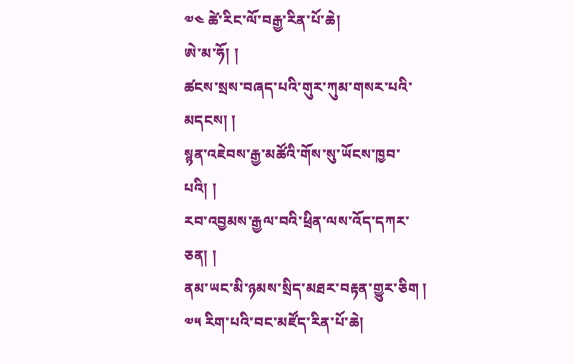༧༤ ཚེ་རིང་ལོ་བརྒྱ་རིན་པོ་ཆེ།
ཨེ་མ་ཧོ། །
ཚངས་སྲས་བཞད་པའི་གུར་ཀུམ་གསར་པའི་མདངས། །
སྙན་འཇེབས་རྒྱ་མཚོའི་གོས་སུ་ཡོངས་ཁྱབ་པའི། །
རབ་འབྱམས་རྒྱལ་བའི་ཕྲིན་ལས་འོད་དཀར་ཅན། །
ནམ་ཡང་མི་ཉམས་སྲིད་མཐར་བརྟན་གྱུར་ཅིག །
༧༥ རིག་པའི་བང་མཛོད་རིན་པོ་ཆེ།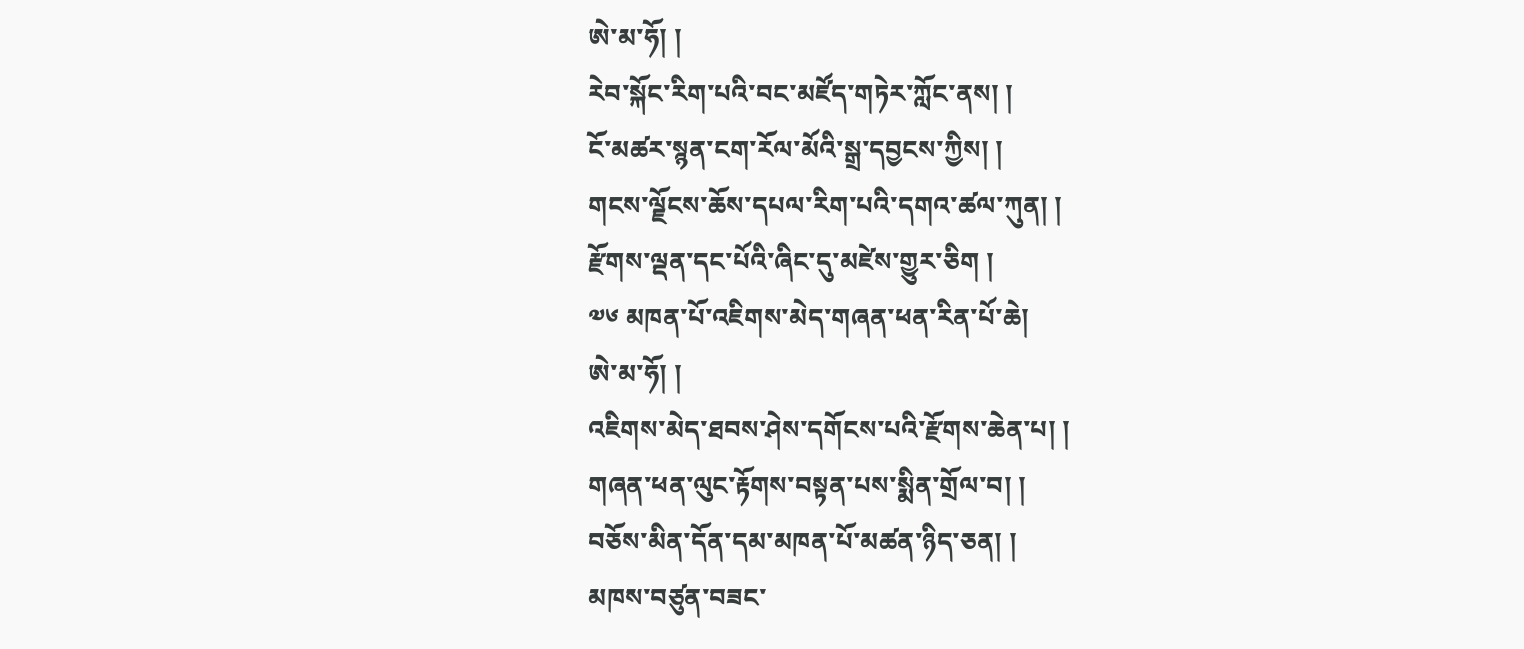ཨེ་མ་ཧོ། །
རེབ་སྐོང་རིག་པའི་བང་མཛོད་གཏེར་ཀློང་ནས། །
ངོ་མཚར་སྙན་ངག་རོལ་མོའི་སྒྲ་དབྱངས་ཀྱིས། །
གངས་ལྗོངས་ཆོས་དཔལ་རིག་པའི་དགའ་ཚལ་ཀུན། །
རྫོགས་ལྡན་དང་པོའི་ཞིང་དུ་མཛེས་གྱུར་ཅིག །
༧༦ མཁན་པོ་འཇིགས་མེད་གཞན་ཕན་རིན་པོ་ཆེ།
ཨེ་མ་ཧོ། །
འཇིགས་མེད་ཐབས་ཤེས་དགོངས་པའི་རྫོགས་ཆེན་པ། །
གཞན་ཕན་ལུང་རྟོགས་བསྟན་པས་སྨིན་གྲོལ་བ། །
བཅོས་མིན་དོན་དམ་མཁན་པོ་མཚན་ཉིད་ཅན། །
མཁས་བཙུན་བཟང་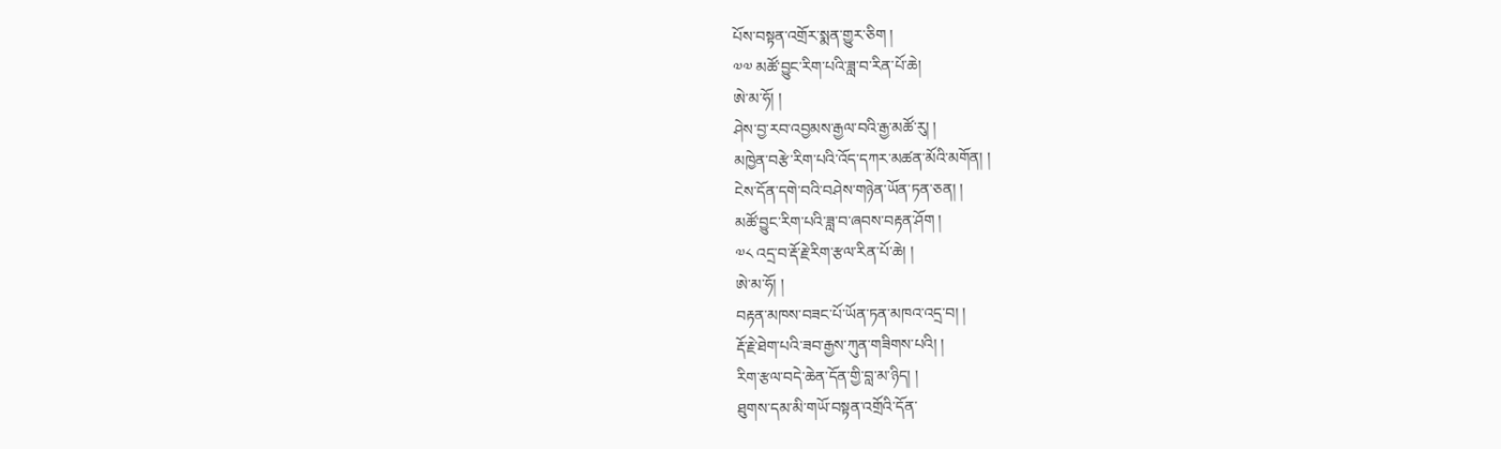པོས་བསྟན་འགྲོར་སྨན་གྱུར་ཅིག །
༧༧ མཚོ་བྱུང་རིག་པའི་ཟླ་བ་རིན་པོ་ཆེ།
ཨེ་མ་ཧོ། །
ཤེས་བྱ་རབ་འབྱམས་རྒྱལ་བའི་རྒྱ་མཚོ་རུ། །
མཁྱེན་བརྩེ་རིག་པའི་འོད་དཀར་མཚན་མོའི་མགོན། །
ངེས་དོན་དགེ་བའི་བཤེས་གཉེན་ཡོན་ཏན་ཅན། །
མཚོ་བྱུང་རིག་པའི་ཟླ་བ་ཞབས་བརྟན་ཤོག །
༧༨ འདྲ་བ་རྡོ་རྗེ་རིག་རྩལ་རིན་པོ་ཆེ། །
ཨེ་མ་ཧོ། །
བརྟན་མཁས་བཟང་པོ་ཡོན་ཏན་མཁའ་འདྲ་བ། །
རྡོ་རྗེ་ཐེག་པའི་ཟབ་རྒྱས་ཀུན་གཟིགས་པའི། །
རིག་རྩལ་བདེ་ཆེན་དོན་གྱི་བླ་མ་ཉིད། །
ཐུགས་དམ་མི་གཡོ་བསྟན་འགྲོའི་དོན་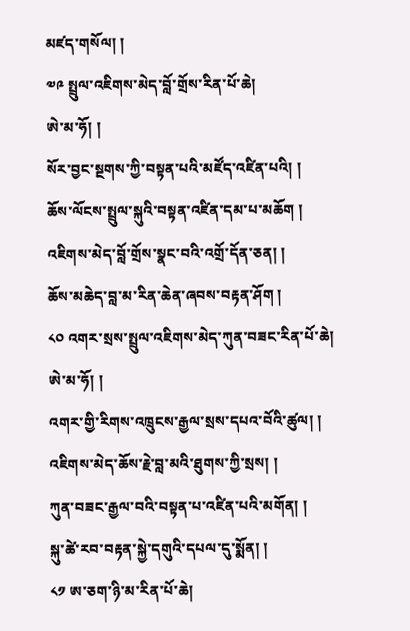མཛད་གསོལ། །
༧༩ སྤྲུལ་འཇིགས་མེད་བློ་གྲོས་རིན་པོ་ཆེ།
ཨེ་མ་ཧོ། །
སོར་བྱང་སྔགས་ཀྱི་བསྟན་པའི་མཛོད་འཛིན་པའི། །
ཆོས་ལོངས་སྤྲུལ་སྐུའི་བསྟན་འཛིན་དམ་པ་མཆོག །
འཇིགས་མེད་བློ་གྲོས་སྣང་བའི་འགྲོ་དོན་ཅན། །
ཆོས་མཆེད་བླ་མ་རིན་ཆེན་ཞབས་བརྟན་ཤོག །
༨༠ འགར་སྲས་སྤྲུལ་འཇིགས་མེད་ཀུན་བཟང་རིན་པོ་ཆེ།
ཨེ་མ་ཧོ། །
འགར་གྱི་རིགས་འཁྲུངས་རྒྱལ་སྲས་དཔའ་བོའི་ཚུལ། །
འཇིགས་མེད་ཆོས་རྗེ་བླ་མའི་ཐུགས་ཀྱི་སྲས། །
ཀུན་བཟང་རྒྱལ་བའི་བསྟན་པ་འཛིན་པའི་མགོན། །
སྐུ་ཚེ་རབ་བརྟན་སྐྱེ་དགུའི་དཔལ་དུ་སྨོན། །
༨༡ ཨ་ཅག་ཉི་མ་རིན་པོ་ཆེ།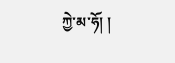ཀྱེ་མ་ཧོ། །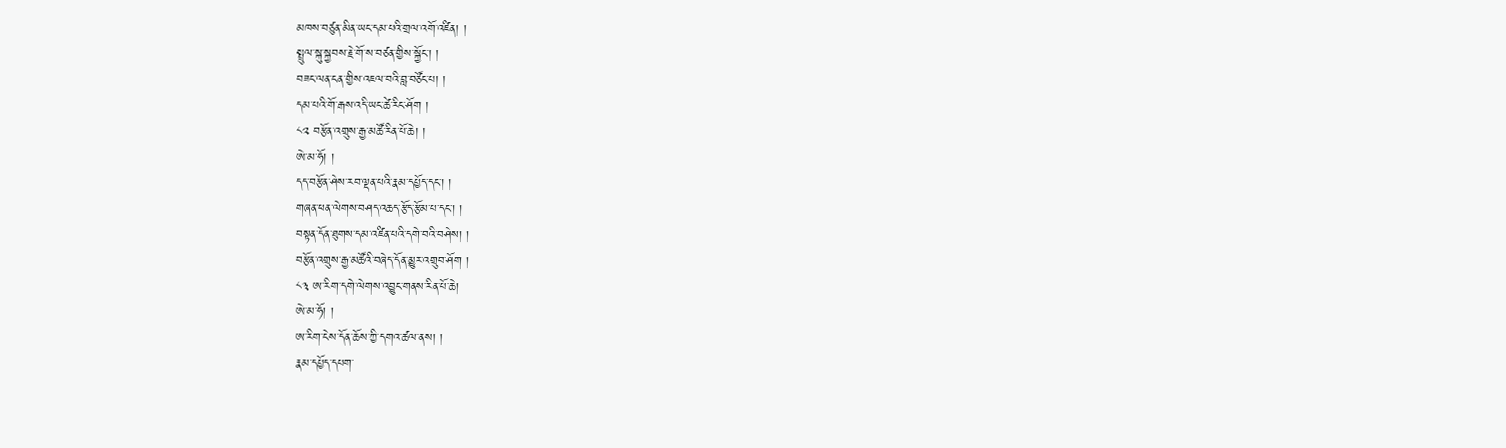མཁས་བཙུན་མིན་ཡང་དམ་པའི་གྲལ་འགོ་འཛིན། །
སྤྲུལ་སྐུ་སྐྱབས་རྗེ་གོ་ས་བཙན་གྱིས་སྐྱོང་། །
བཟང་ལན་ངན་གྱིས་འཇལ་བའི་བླ་བཙོང་པ། །
དམ་པའི་གོ་རྒས་འདི་ཡང་ཚེ་རིང་ཤོག །
༨༢ བརྩོན་འགྲུས་རྒྱ་མཚོ་རིན་པོ་ཆེ། །
ཨེ་མ་ཧོ། །
དད་བརྩོན་ཤེས་རབ་ལྡན་པའི་རྣམ་དཔྱོད་དང་། །
གཞན་ཕན་ལེགས་བཤད་འཆད་རྩོད་རྩོམ་པ་དང་། །
བསྟན་དོན་ཐུགས་དམ་འཛིན་པའི་དགེ་བའི་བཤེས། །
བརྩོན་འགྲུས་རྒྱ་མཚོའི་བཞེད་དོན་མྱུར་འགྲུབ་ཤོག །
༨༣ ཨ་རིག་དགེ་ལེགས་འབྱུང་གནས་རིན་པོ་ཆེ།
ཨེ་མ་ཧོ། །
ཨ་རིག་ངེས་དོན་ཆོས་ཀྱི་དགའ་ཚལ་ནས། །
རྣམ་དཔྱོད་དཔག་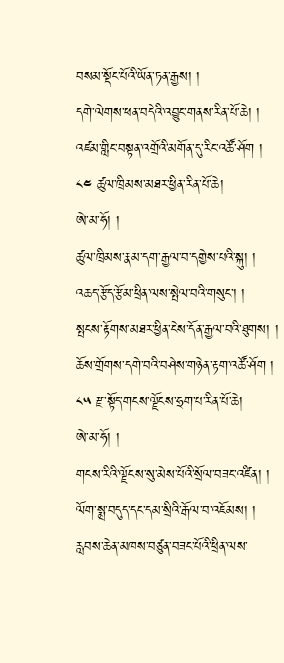བསམ་སྡོང་པོའི་ཡོན་ཏན་རྒྱས། །
དགེ་ལེགས་ཕན་བདེའི་འབྱུང་གནས་རིན་པོ་ཆེ། །
འཛམ་གླིང་བསྟན་འགྲོའི་མགོན་དུ་རིང་འཚོ་ཤོག །
༨༤ ཚུལ་ཁྲིམས་མཐར་ཕྱིན་རིན་པོ་ཆེ།
ཨེ་མ་ཧོ། །
ཚུལ་ཁྲིམས་རྣམ་དག་རྒྱལ་བ་དགྱེས་པའི་སྐུ། །
འཆད་རྩོད་རྩོམ་ཕྲིན་ལས་སྤེལ་བའི་གསུང་། །
སྤངས་རྟོགས་མཐར་ཕྱིན་ངེས་དོན་རྒྱལ་བའི་ཐུགས། །
ཆོས་གྲོགས་དགེ་བའི་བཤེས་གཉེན་རྟག་འཚོ་ཤོག །
༨༥ རྫ་སྟོད་གངས་ལྗོངས་ཧྲག་པ་རིན་པོ་ཆེ།
ཨེ་མ་ཧོ། །
གངས་རིའི་ལྗོངས་སུ་མེས་པོའི་སྲོལ་བཟང་འཛིན། །
ལོག་སྨྲ་བདུད་དང་དམ་སྲིའི་རྒོལ་བ་འཇོམས། །
རླབས་ཆེན་མཁས་བཙུན་བཟང་པོའི་ཕྲིན་ལས་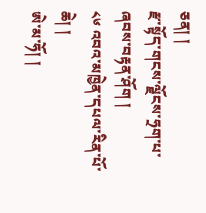ཅན། །
རྫ་སྟོད་གངས་ལྗོངས་ཧྲག་པ་ཞབས་བརྟན་ཤོག །
༨༦ འབའ་མཁྱེན་དཔལ་རིན་པོ་ཆེ། །
ཨེ་མ་ཧོ། །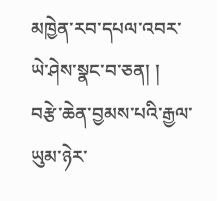མཁྱེན་རབ་དཔལ་འབར་ཡེ་ཤེས་སྣང་བ་ཅན། །
བརྩེ་ཆེན་བྱམས་པའི་རྒྱལ་ཡུམ་ཉེར་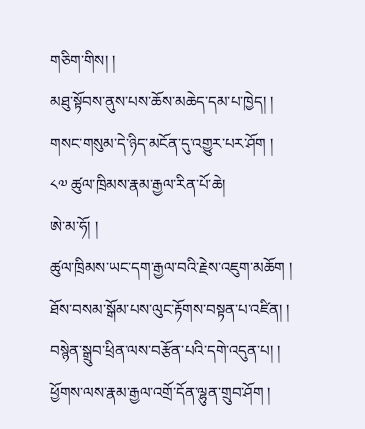གཅིག་གིས། །
མཐུ་སྟོབས་ནུས་པས་ཆོས་མཆེད་དམ་པ་ཁྱེད། །
གསང་གསུམ་དེ་ཉིད་མངོན་དུ་འགྱུར་པར་ཤོག །
༨༧ ཚུལ་ཁྲིམས་རྣམ་རྒྱལ་རིན་པོ་ཆེ།
ཨེ་མ་ཧོ། །
ཚུལ་ཁྲིམས་ཡང་དག་རྒྱལ་བའི་རྗེས་འཇུག་མཆོག །
ཐོས་བསམ་སྒོམ་པས་ལུང་རྟོགས་བསྟན་པ་འཛིན། །
བསྙེན་སྒྲུབ་ཕྲིན་ལས་བརྩོན་པའི་དགེ་འདུན་པ། །
ཕྱོགས་ལས་རྣམ་རྒྱལ་འགྲོ་དོན་ལྷུན་གྲུབ་ཤོག །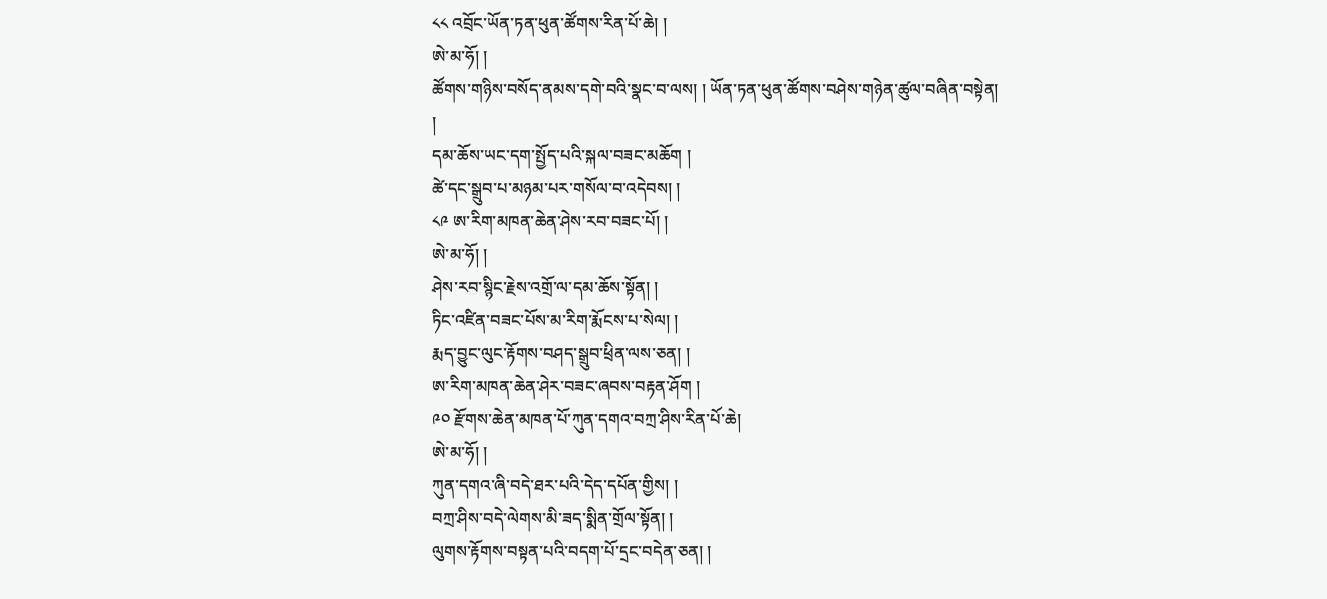༨༨ འབྲོང་ཡོན་ཏན་ཕུན་ཚོགས་རིན་པོ་ཆེ། །
ཨེ་མ་ཧོ། །
ཚོགས་གཉིས་བསོད་ནམས་དགེ་བའི་སྣང་བ་ལས། ། ཡོན་ཏན་ཕུན་ཚོགས་བཤེས་གཉེན་ཚུལ་བཞིན་བསྟེན།
།
དམ་ཆོས་ཡང་དག་སྤྱོད་པའི་སྐལ་བཟང་མཆོག །
ཚེ་དང་སྒྲུབ་པ་མཉམ་པར་གསོལ་བ་འདེབས། །
༨༩ ཨ་རིག་མཁན་ཆེན་ཤེས་རབ་བཟང་པོ། །
ཨེ་མ་ཧོ། །
ཤེས་རབ་སྙིང་རྗེས་འགྲོ་ལ་དམ་ཆོས་སྟོན། །
ཏིང་འཛིན་བཟང་པོས་མ་རིག་རྨོངས་པ་སེལ། །
རྨད་བྱུང་ལུང་རྟོགས་བཤད་སྒྲུབ་ཕྲིན་ལས་ཅན། །
ཨ་རིག་མཁན་ཆེན་ཤེར་བཟང་ཞབས་བརྟན་ཤོག །
༩༠ རྫོགས་ཆེན་མཁན་པོ་ཀུན་དགའ་བཀྲ་ཤིས་རིན་པོ་ཆེ།
ཨེ་མ་ཧོ། །
ཀུན་དགའ་ཞི་བདེ་ཐར་པའི་དེད་དཔོན་གྱིས། །
བཀྲ་ཤིས་བདེ་ལེགས་མི་ཟད་སྨིན་གྲོལ་སྟོན། །
ལུགས་རྟོགས་བསྟན་པའི་བདག་པོ་དྲང་བདེན་ཅན། །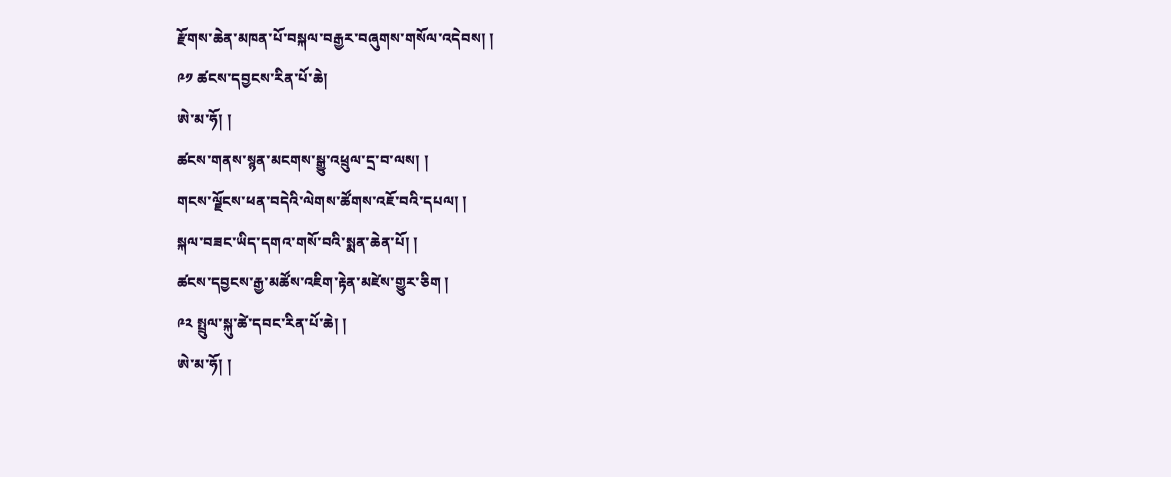རྫོགས་ཆེན་མཁན་པོ་བསྐལ་བརྒྱར་བཞུགས་གསོལ་འདེབས། །
༩༡ ཚངས་དབྱངས་རིན་པོ་ཆེ།
ཨེ་མ་ཧོ། །
ཚངས་གནས་སྙན་མངགས་སྒྱུ་འཕྲུལ་དྲ་བ་ལས། །
གངས་ལྗོངས་ཕན་བདེའི་ལེགས་ཚོགས་འཇོ་བའི་དཔལ། །
སྐལ་བཟང་ཡིད་དགའ་གསོ་བའི་སྨན་ཆེན་པོ། །
ཚངས་དབྱངས་རྒྱ་མཚོས་འཇིག་རྟེན་མཛེས་གྱུར་ཅིག །
༩༢ སྤྲུལ་སྐུ་ཚེ་དབང་རིན་པོ་ཆེ། །
ཨེ་མ་ཧོ། །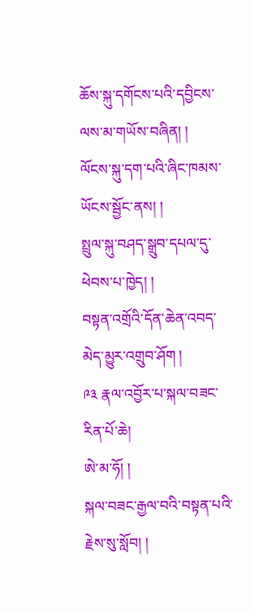ཆོས་སྐུ་དགོངས་པའི་དབྱིངས་ལས་མ་གཡོས་བཞིན། །
ལོངས་སྐུ་དག་པའི་ཞིང་ཁམས་ཡོངས་སྦྱོང་ནས། །
སྤྲུལ་སྐུ་བཤད་སྒྲུབ་དཔལ་དུ་ཕེབས་པ་ཁྱེད། །
བསྟན་འགྲོའི་དོན་ཆེན་འབད་མེད་མྱུར་འགྲུབ་ཤོག །
༩༣ རྣལ་འབྱོར་པ་སྐལ་བཟང་རིན་པོ་ཆེ།
ཨེ་མ་ཧོ། །
སྐལ་བཟང་རྒྱལ་བའི་བསྟན་པའི་རྗེས་སུ་སློབ། །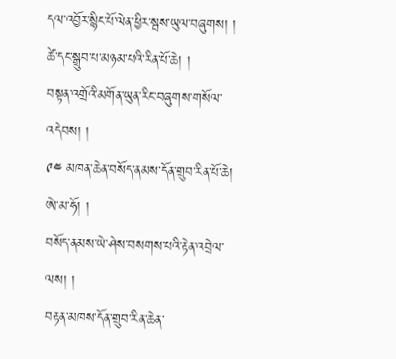དལ་འབྱོར་སྙིང་པོ་ལེན་ཕྱིར་སྦས་ཡུལ་བཞུགས། །
ཚེ་དང་སྒྲུབ་པ་མཉམ་པའི་རིན་པོ་ཆེ། །
བསྟན་འགྲོའི་མགོན་ཡུན་རིང་བཞུགས་གསོལ་འདེབས། །
༩༤ མཁན་ཆེན་བསོད་ནམས་དོན་གྲུབ་རིན་པོ་ཆེ།
ཨེ་མ་ཧོ། །
བསོད་ནམས་ཡེ་ཤེས་བསགས་པའི་རྟེན་འབྲེལ་ལས། །
བརྟན་མཁས་དོན་གྲུབ་རིན་ཆེན་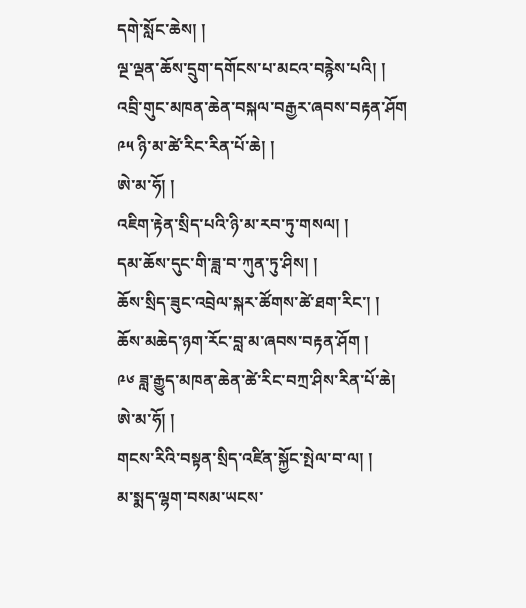དགེ་སློང་ཆེས། །
ལྔ་ལྡན་ཆོས་དྲུག་དགོངས་པ་མངའ་བརྙེས་པའི། །
འབྲི་གུང་མཁན་ཆེན་བསྐལ་བརྒྱར་ཞབས་བརྟན་ཤོག
༩༥ ཉི་མ་ཚེ་རིང་རིན་པོ་ཆེ། །
ཨེ་མ་ཧོ། །
འཇིག་རྟེན་སྲིད་པའི་ཉི་མ་རབ་ཏུ་གསལ། །
དམ་ཆོས་དུང་གི་ཟླ་བ་ཀུན་ཏུ་ཤིས། །
ཆོས་སྲིད་ཟུང་འབྲེལ་སྐར་ཚོགས་ཚེ་ཐག་རིང་། །
ཆོས་མཆེད་ཉག་རོང་བླ་མ་ཞབས་བརྟན་ཤོག །
༩༦ ཟླ་རྒྱུད་མཁན་ཆེན་ཚེ་རིང་བཀྲ་ཤིས་རིན་པོ་ཆེ།
ཨེ་མ་ཧོ། །
གངས་རིའི་བསྟན་སྲིད་འཛིན་སྐྱོང་སྤེལ་བ་ལ། །
མ་སྨད་ལྷག་བསམ་ཡངས་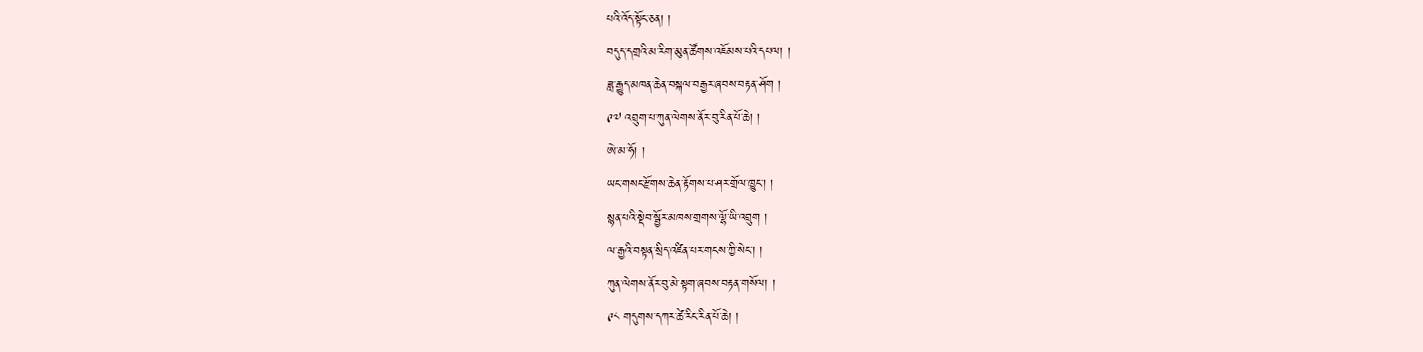པའི་འོད་སྟོང་ཅན། །
བདུད་དགྲའི་མ་རིག་མུན་ཚོགས་འཇོམས་པའི་དཔལ། །
ཟླ་རྒྱུད་མཁན་ཆེན་བསྐལ་བརྒྱར་ཞབས་བརྟན་ཤོག །
༩༧ འབྲུག་པ་ཀུན་ལེགས་ནོར་བུ་རིན་པོ་ཆེ། །
ཨེ་མ་ཧོ། །
ཡང་གསང་རྫོགས་ཆེན་རྟོགས་པ་ཤར་གྲོལ་ཁྱུང་། །
སྙན་པའི་སྡེབ་སྦྱོར་མཁས་གྲགས་ལྷོ་ཡི་འབྲུག །
ལ་རྒྱའི་བསྟན་སྲིད་འཛིན་པར་གངས་ཀྱི་སེང་། །
ཀུན་ལེགས་ནོར་བུ་མེ་སྟག་ཞབས་བརྟན་གསོལ། །
༩༨ གདུགས་དཀར་ཚེ་རིང་རིན་པོ་ཆེ། །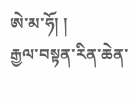ཨེ་མ་ཧོ། །
རྒྱལ་བསྟན་རིན་ཆེན་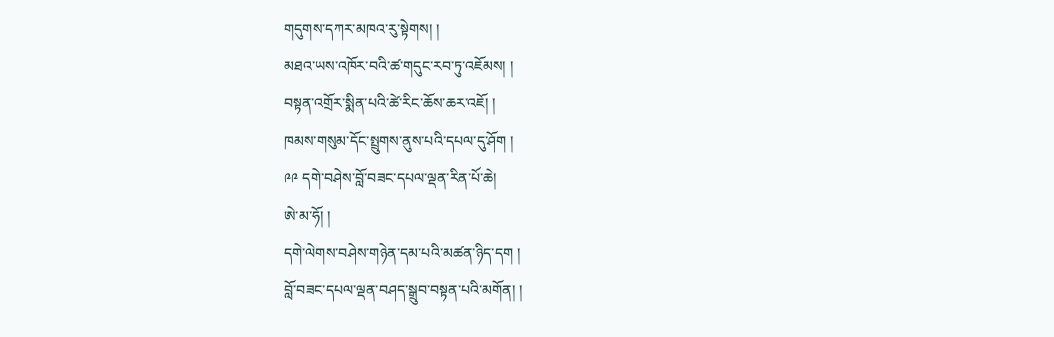གདུགས་དཀར་མཁའ་རུ་སྟེགས། །
མཐའ་ཡས་འཁོར་བའི་ཚ་གདུང་རབ་ཏུ་འཇོམས། །
བསྟན་འགྲོར་སྨིན་པའི་ཚེ་རིང་ཆོས་ཆར་འཇོ། །
ཁམས་གསུམ་དོང་སྤྲུགས་ནུས་པའི་དཔལ་དུ་ཤོག །
༩༩ དགེ་བཤེས་བློ་བཟང་དཔལ་ལྡན་རིན་པོ་ཆེ།
ཨེ་མ་ཧོ། །
དགེ་ལེགས་བཤེས་གཉེན་དམ་པའི་མཚན་ཉིད་དག །
བློ་བཟང་དཔལ་ལྡན་བཤད་སྒྲུབ་བསྟན་པའི་མགོན། །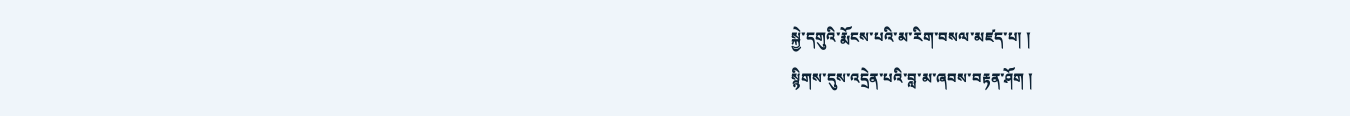སྐྱེ་དགུའི་རྨོངས་པའི་མ་རིག་བསལ་མཛད་པ། །
སྙིགས་དུས་འདྲེན་པའི་བླ་མ་ཞབས་བརྟན་ཤོག །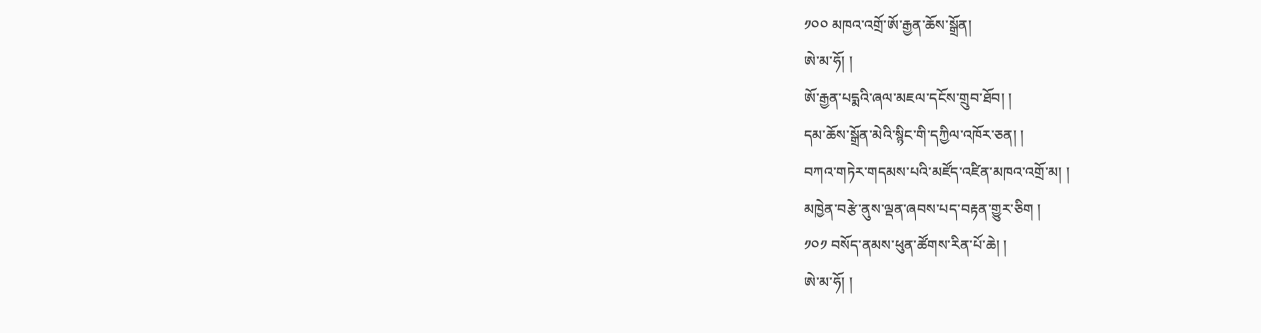༡༠༠ མཁའ་འགྲོ་ཨོ་རྒྱན་ཆོས་སྒྲོན།
ཨེ་མ་ཧོ། །
ཨོ་རྒྱན་པདྨའི་ཞལ་མཇལ་དངོས་གྲུབ་ཐོབ། །
དམ་ཆོས་སྒྲོན་མེའི་སྙིང་གི་དཀྱིལ་འཁོར་ཅན། །
བཀའ་གཏེར་གདམས་པའི་མཛོད་འཛིན་མཁའ་འགྲོ་མ། །
མཁྱེན་བརྩེ་ནུས་ལྡན་ཞབས་པད་བརྟན་གྱུར་ཅིག །
༡༠༡ བསོད་ནམས་ཕུན་ཚོགས་རིན་པོ་ཆེ། །
ཨེ་མ་ཧོ། །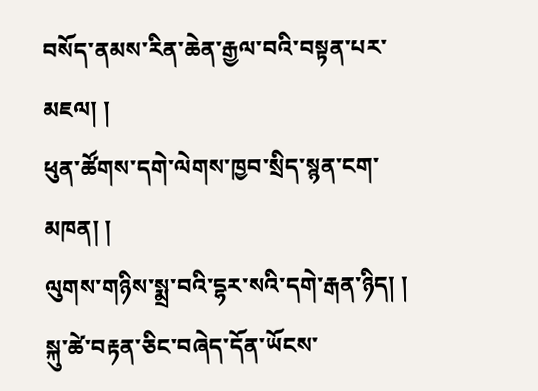བསོད་ནམས་རིན་ཆེན་རྒྱལ་བའི་བསྟན་པར་མཇལ། །
ཕུན་ཚོགས་དགེ་ལེགས་ཁྱབ་སྲིད་སྙན་ངག་མཁན། །
ལུགས་གཉིས་སྨྲ་བའི་དྷར་སའི་དགེ་རྒན་ཉིད། །
སྐུ་ཚེ་བརྟན་ཅིང་བཞེད་དོན་ཡོངས་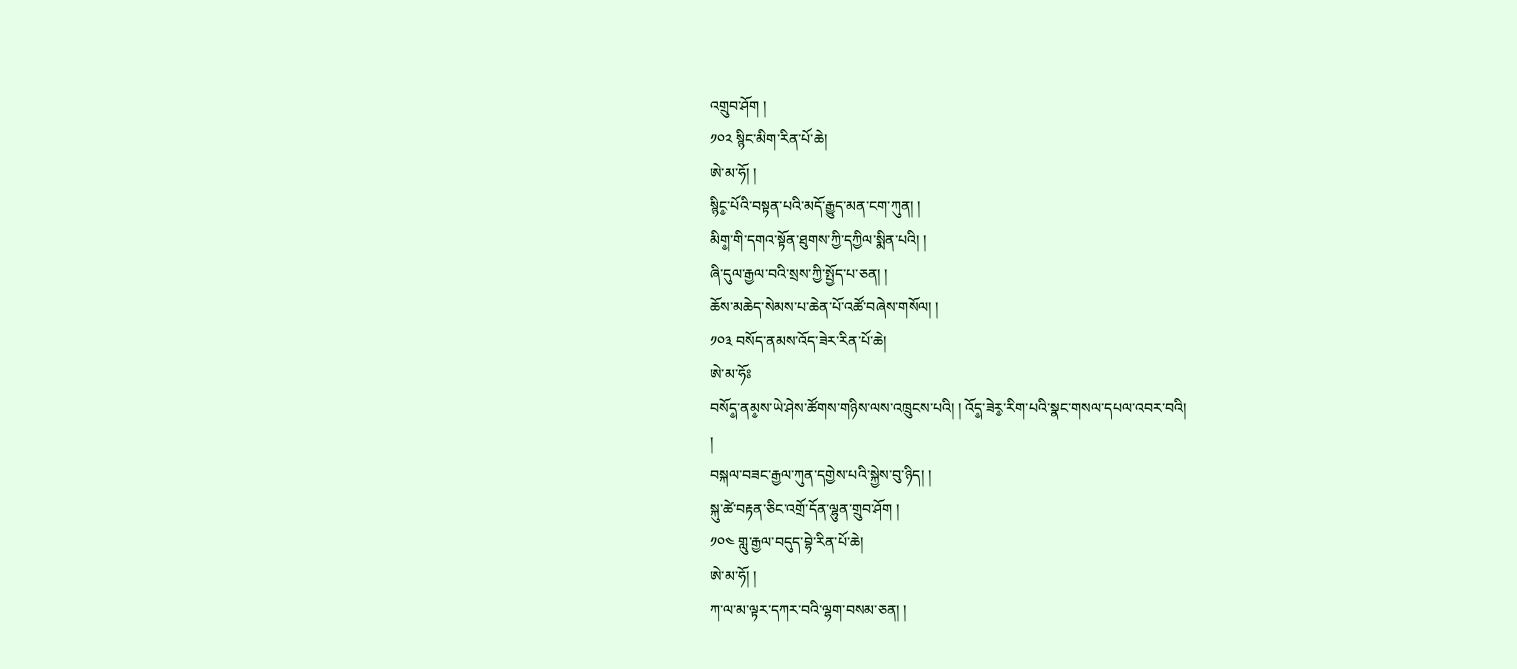འགྲུབ་ཤོག །
༡༠༢ སྙིང་མིག་རིན་པོ་ཆེ།
ཨེ་མ་ཧོ། །
སྙིང༵་པོའི་བསྟན་པའི་མདོ་རྒྱུད་མན་ངག་ཀུན། །
མིག༵་གི་དགའ་སྟོན་ཐུགས་ཀྱི་དཀྱིལ་སྨིན་པའི། །
ཞི་དུལ་རྒྱལ་བའི་སྲས་ཀྱི་སྤྱོད་པ་ཅན། །
ཆོས་མཆེད་སེམས་པ་ཆེན་པོ་འཚོ་བཞེས་གསོལ། །
༡༠༣ བསོད་ནམས་འོད་ཟེར་རིན་པོ་ཆེ།
ཨེ་མ་ཧོཿ
བསོད༵་ནམ༵ས་ཡེ་ཤེས་ཚོགས་གཉིས་ལས་འཁྲུངས་པའི། ། འོད༵་ཟེར༵་རིག་པའི་སྣང་གསལ་དཔལ་འབར་བའི།
།
བསྐལ་བཟང་རྒྱལ་ཀུན་དགྱེས་པའི་སྐྱེས་བུ་ཉིད། །
སྐུ་ཚེ་བརྟན་ཅིང་འགྲོ་དོན་ལྷུན་གྲུབ་ཤོག །
༡༠༤ གླུ་རྒྱལ་བདུད་བྷེ་རིན་པོ་ཆེ།
ཨེ་མ་ཧོ། །
ཀ་ལ་མ་ལྟར་དཀར་བའི་ལྷག་བསམ་ཅན། །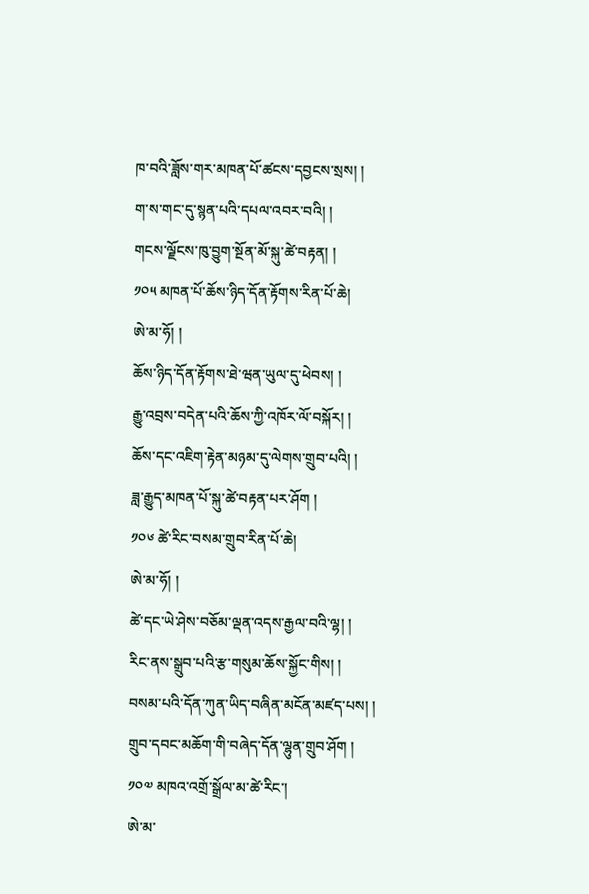ཁ་བའི་ཟློས་གར་མཁན་པོ་ཚངས་དབྱངས་སྲས། །
ག་ས་གང་དུ་སྙན་པའི་དཔལ་འབར་བའི། །
གངས་ལྗོངས་ཁུ་བྱུག་སྔོན་མོ་སྐུ་ཚེ་བརྟན། །
༡༠༥ མཁན་པོ་ཆོས་ཉིད་དོན་རྟོགས་རིན་པོ་ཆེ།
ཨེ་མ་ཧོ། །
ཆོས་ཉིད་དོན་རྟོགས་ཐེ་ཝན་ཡུལ་དུ་ཕེབས། །
རྒྱུ་འབྲས་བདེན་པའི་ཆོས་ཀྱི་འཁོར་ལོ་བསྐོར། །
ཆོས་དང་འཇིག་རྟེན་མཉམ་དུ་ལེགས་གྲུབ་པའི། །
ཟླ་རྒྱུད་མཁན་པོ་སྐུ་ཚེ་བརྟན་པར་ཤོག །
༡༠༦ ཚེ་རིང་བསམ་གྲུབ་རིན་པོ་ཆེ།
ཨེ་མ་ཧོ། །
ཚེ་དང་ཡེ་ཤེས་བཅོམ་ལྡན་འདས་རྒྱལ་བའི་ལྷ། །
རིང་ནས་སྒྲུབ་པའི་རྩ་གསུམ་ཆོས་སྐྱོང་གིས། །
བསམ་པའི་དོན་ཀུན་ཡིད་བཞིན་མངོན་མཛད་པས། །
གྲུབ་དབང་མཆོག་གི་བཞེད་དོན་ལྷུན་གྲུབ་ཤོག །
༡༠༧ མཁའ་འགྲོ་སྒྲོལ་མ་ཚེ་རིང་།
ཨེ་མ་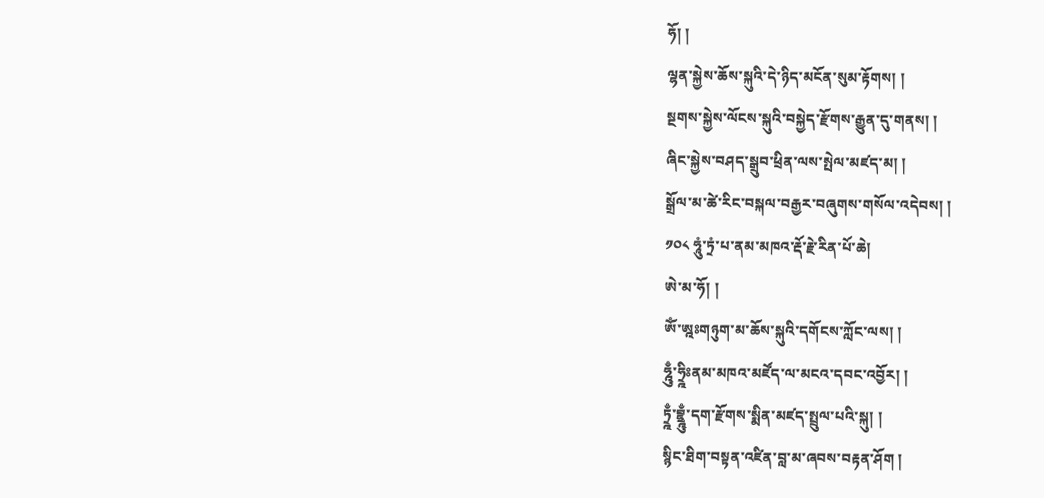ཧོ། །
ལྷན་སྐྱེས་ཆོས་སྐུའི་དེ་ཉིད་མངོན་སུམ་རྟོགས། །
སྔགས་སྐྱེས་ལོངས་སྐུའི་བསྐྱེད་རྫོགས་རྒྱུན་དུ་གནས། །
ཞིང་སྐྱེས་བཤད་སྒྲུབ་ཕྲིན་ལས་སྤེལ་མཛད་མ། །
སྒྲོལ་མ་ཚེ་རིང་བསྐལ་བརྒྱར་བཞུགས་གསོལ་འདེབས། །
༡༠༨ ཧཱུཾ་ཏྲཾ་པ་ནམ་མཁའ་རྡོ་རྗེ་རིན་པོ་ཆེ།
ཨེ་མ་ཧོ། །
ཨོཾ་ཨྰཿགཉུག་མ་ཆོས་སྐུའི་དགོངས་ཀློང་ལས། །
ཧྰུྃ་ཧྲྰིཿནམ་མཁའ་མཛོད་ལ་མངའ་དབང་འབྱོར། །
ཏྲྰྃ་བྷྲྰུྃ་དག་རྫོགས་སྨིན་མཛད་སྤྲུལ་པའི་སྐུ། །
སྙིང་ཐིག་བསྟན་འཛིན་བླ་མ་ཞབས་བརྟན་ཤོག །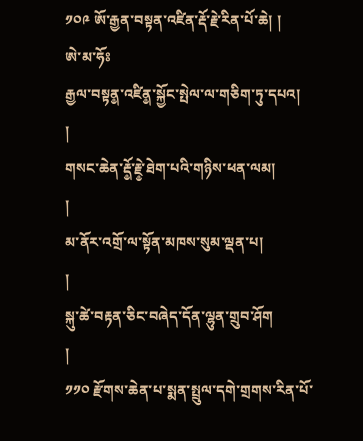༡༠༩ ཨོ་རྒྱན་བསྟན་འཛིན་རྡོ་རྗེ་རིན་པོ་ཆེ། །
ཨེ་མ་ཧོཿ
རྒྱལ་བསྟན༵་འཛིན༵་སྐྱོང་སྤེལ་ལ་གཅིག་ཏུ་དཔའ།
།
གསང་ཆེན་རྡོ༵་རྗེ༵་ཐེག་པའི་གཉིས་ཕན་ལམ།
།
མ་ནོར་འགྲོ་ལ་སྟོན་མཁས་སུམ་ལྡན་པ།
།
སྐུ་ཚེ་བརྟན་ཅིང་བཞེད་དོན་ལྷུན་གྲུབ་ཤོག
།
༡༡༠ རྫོགས་ཆེན་པ་སྨན་སྤྲུལ་དགེ་གྲགས་རིན་པོ་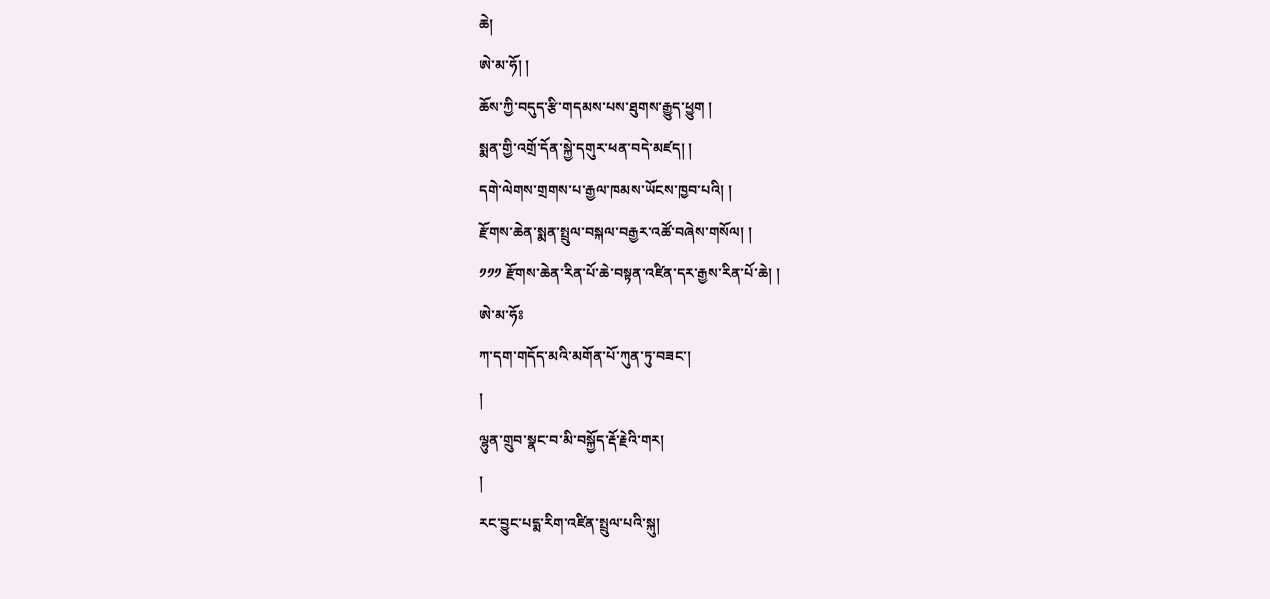ཆེ།
ཨེ་མ་ཧོ། །
ཆོས་ཀྱི་བདུད་རྩི་གདམས་པས་ཐུགས་རྒྱུད་ཕྱུག །
སྨན་གྱི་འགྲོ་དོན་སྐྱེ་དགུར་ཕན་བདེ་མཛད། །
དགེ་ལེགས་གྲགས་པ་རྒྱལ་ཁམས་ཡོངས་ཁྱབ་པའི། །
རྫོགས་ཆེན་སྨན་སྤྲུལ་བསྐལ་བརྒྱར་འཚོ་བཞེས་གསོལ། །
༡༡༡ རྫོགས་ཆེན་རིན་པོ་ཆེ་བསྟན་འཛིན་དར་རྒྱས་རིན་པོ་ཆེ། །
ཨེ་མ་ཧོཿ
ཀ་དག་གདོད་མའི་མགོན་པོ་ཀུན་ཏུ་བཟང་།
།
ལྷུན་གྲུབ་སྣང་བ་མི་བསྐྱོད་རྡོ་རྗེའི་གར།
།
རང་བྱུང་པདྨ་རིག་འཛིན་སྤྲུལ་པའི་སྐུ།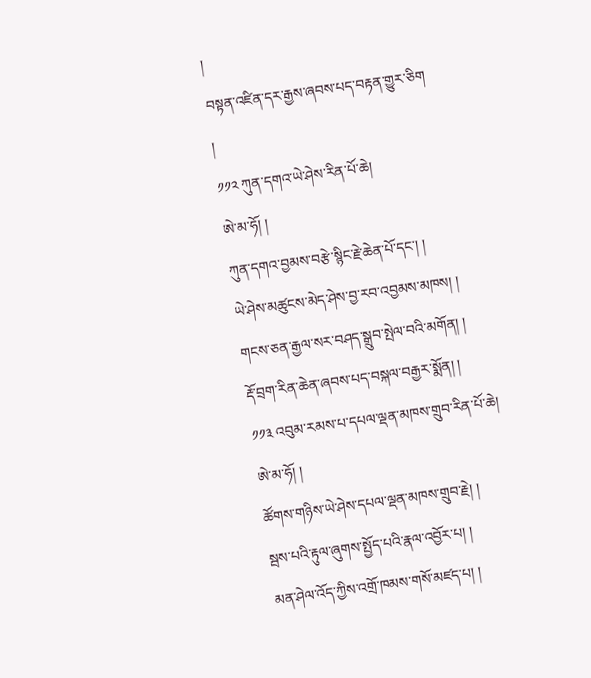།
བསྟན་འཛིན་དར་རྒྱས་ཞབས་པད་བརྟན་གྱུར་ཅིག
།
༡༡༢ ཀུན་དགའ་ཡེ་ཤེས་རིན་པོ་ཆེ།
ཨེ་མ་ཧོ། །
ཀུན་དགའ་བྱམས་བརྩེ་སྙིང་རྗེ་ཆེན་པོ་དང་། །
ཡེ་ཤེས་མཚུངས་མེད་ཤེས་བྱ་རབ་འབྱམས་མཁས། །
གངས་ཅན་རྒྱལ་སར་བཤད་སྒྲུབ་སྤེལ་བའི་མགོན། །
རྡོ་བྲག་རིན་ཆེན་ཞབས་པད་བསྐལ་བརྒྱར་སྨོན། །
༡༡༣ འབུམ་རམས་པ་དཔལ་ལྡན་མཁས་གྲུབ་རིན་པོ་ཆེ།
ཨེ་མ་ཧོ། །
ཚོགས་གཉིས་ཡེ་ཤེས་དཔལ་ལྡན་མཁས་གྲུབ་རྗེ། །
སྦས་པའི་རྟུལ་ཞུགས་སྤྱོད་པའི་རྣལ་འབྱོར་པ། །
མན་ཤེལ་འོད་ཀྱིས་འགྲོ་ཁམས་གསོ་མཛད་པ། །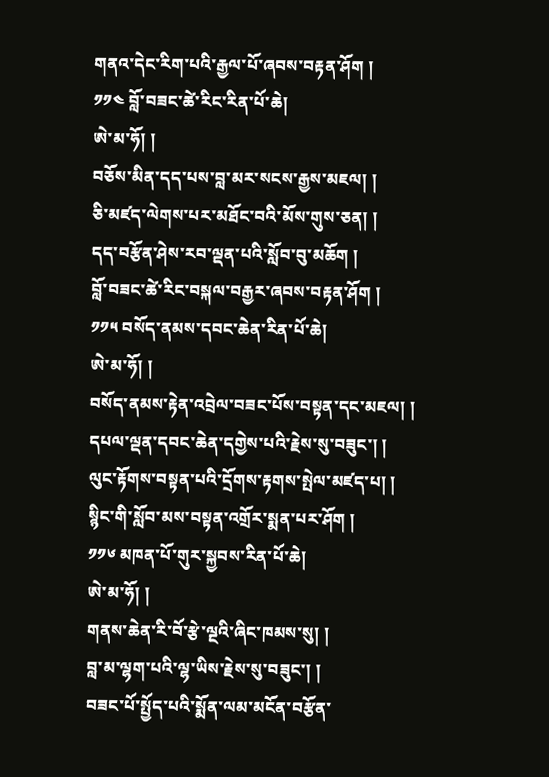གནའ་དེང་རིག་པའི་རྒྱལ་པོ་ཞབས་བརྟན་ཤོག །
༡༡༤ བློ་བཟང་ཚེ་རིང་རིན་པོ་ཆེ།
ཨེ་མ་ཧོ། །
བཅོས་མིན་དད་པས་བླ་མར་སངས་རྒྱས་མཇལ། །
ཅི་མཛད་ལེགས་པར་མཐོང་བའི་མོས་གུས་ཅན། །
དད་བརྩོན་ཤེས་རབ་ལྡན་པའི་སློབ་བུ་མཆོག །
བློ་བཟང་ཚེ་རིང་བསྐལ་བརྒྱར་ཞབས་བརྟན་ཤོག །
༡༡༥ བསོད་ནམས་དབང་ཆེན་རིན་པོ་ཆེ།
ཨེ་མ་ཧོ། །
བསོད་ནམས་རྟེན་འབྲེལ་བཟང་པོས་བསྟན་དང་མཇལ། །
དཔལ་ལྡན་དབང་ཆེན་དགྱེས་པའི་རྗེས་སུ་བཟུང་། །
ལུང་རྟོགས་བསྟན་པའི་དྲོགས་རྟགས་སྤེལ་མཛད་པ། །
སྙིང་གི་སློབ་མས་བསྟན་འགྲོར་སྨན་པར་ཤོག །
༡༡༦ མཁན་པོ་གུར་སྐྱབས་རིན་པོ་ཆེ།
ཨེ་མ་ཧོ། །
གནས་ཆེན་རི་བོ་རྩེ་ལྔའི་ཞིང་ཁམས་སུ། །
བླ་མ་ལྷག་པའི་ལྷ་ཡིས་རྗེས་སུ་བཟུང་། །
བཟང་པོ་སྤྱོད་པའི་སྨོན་ལམ་མངོན་བརྩོན་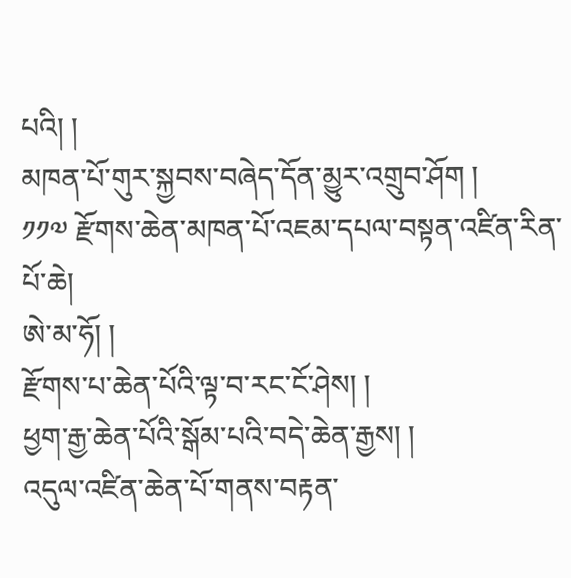པའི། །
མཁན་པོ་གུར་སྐྱབས་བཞེད་དོན་མྱུར་འགྲུབ་ཤོག །
༡༡༧ རྫོགས་ཆེན་མཁན་པོ་འཇམ་དཔལ་བསྟན་འཛིན་རིན་པོ་ཆེ།
ཨེ་མ་ཧོ། །
རྫོགས་པ་ཆེན་པོའི་ལྟ་བ་རང་ངོ་ཤེས། །
ཕྱག་རྒྱ་ཆེན་པོའི་སྒོམ་པའི་བདེ་ཆེན་རྒྱས། །
འདུལ་འཛིན་ཆེན་པོ་གནས་བརྟན་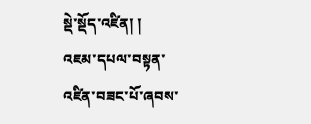སྡེ་སྡོད་འཛིན། །
འཇམ་དཔལ་བསྟན་འཛིན་བཟང་པོ་ཞབས་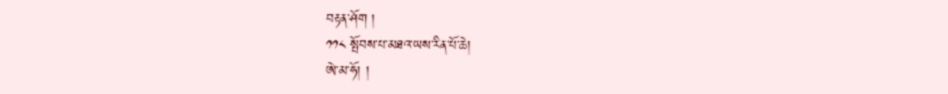བརྟན་ཤོག །
༡༡༨ སྤོབས་པ་མཐའ་ཡས་རིན་པོ་ཆེ།
ཨེ་མ་ཧོ། །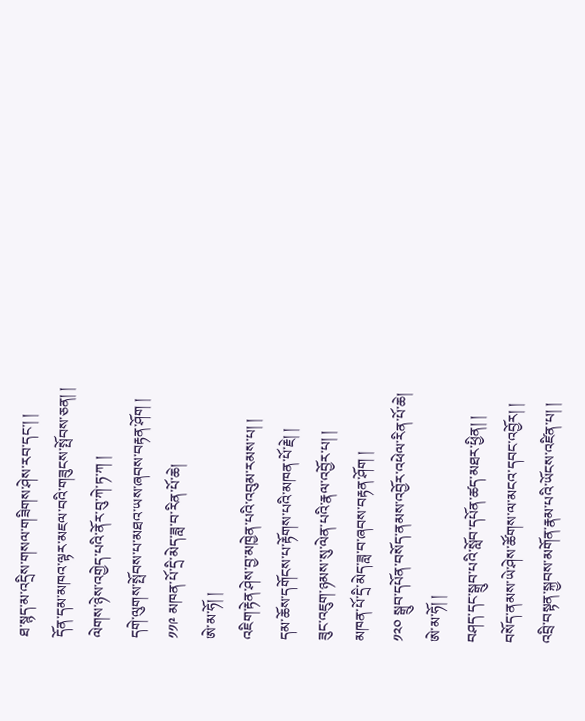ཐ་སྙད་མ་འདྲིས་གསལ་གཟིགས་ཤེས་རབ་དང་། །
དོན་དམ་མཁའ་ལྟར་མཇལ་བའི་གཟུངས་སྤོབས་ཅན། །
ལེགས་ཉེས་འགྱེད་པའི་ནོར་བུ་ཀེ་ཏ་ཀ །
དགེ་ལུགས་སྤོབས་པ་མཐའ་ཡས་ཞབས་བརྟན་ཤོག །
༡༡༩ མཁན་པོ་དྲི་མེད་ཟླ་བ་རིན་པོ་ཆེ།
ཨེ་མ་ཧོ། །
འཇིག་རྟེན་ཤེས་བྱ་མཁྱེན་པའི་འབུམ་རམས་པ། །
དམ་ཆོས་དགོངས་པ་རྟོགས་པའི་མཁན་པོ་རྗེ། །
ཟུང་འཇུག་ཉམས་སུ་ལེན་པའི་རྣལ་འབྱོར་པ། །
མཁན་པོ་དྲི་མེད་ཟླ་བ་ཞབས་བརྟན་ཤོག །
༡༢༠ སྒྲུབ་དཔོན་བསོད་ནམས་འབྱོར་འཕེལ་རིན་པོ་ཆེ།
ཨེ་མ་ཧོ། །
བཤད་དང་སྒྲུབ་པའི་སློབ་དཔོན་ཚད་མཐར་ཕྱིན། །
བསོད་ནམས་ཡེ་ཤེས་ཚོགས་ལ་མངའ་དབང་འབྱོར། །
འབྲི་བསྟན་སྐྱབས་མགོན་རྣམ་པའི་ཡོངས་འཛིན་པ། །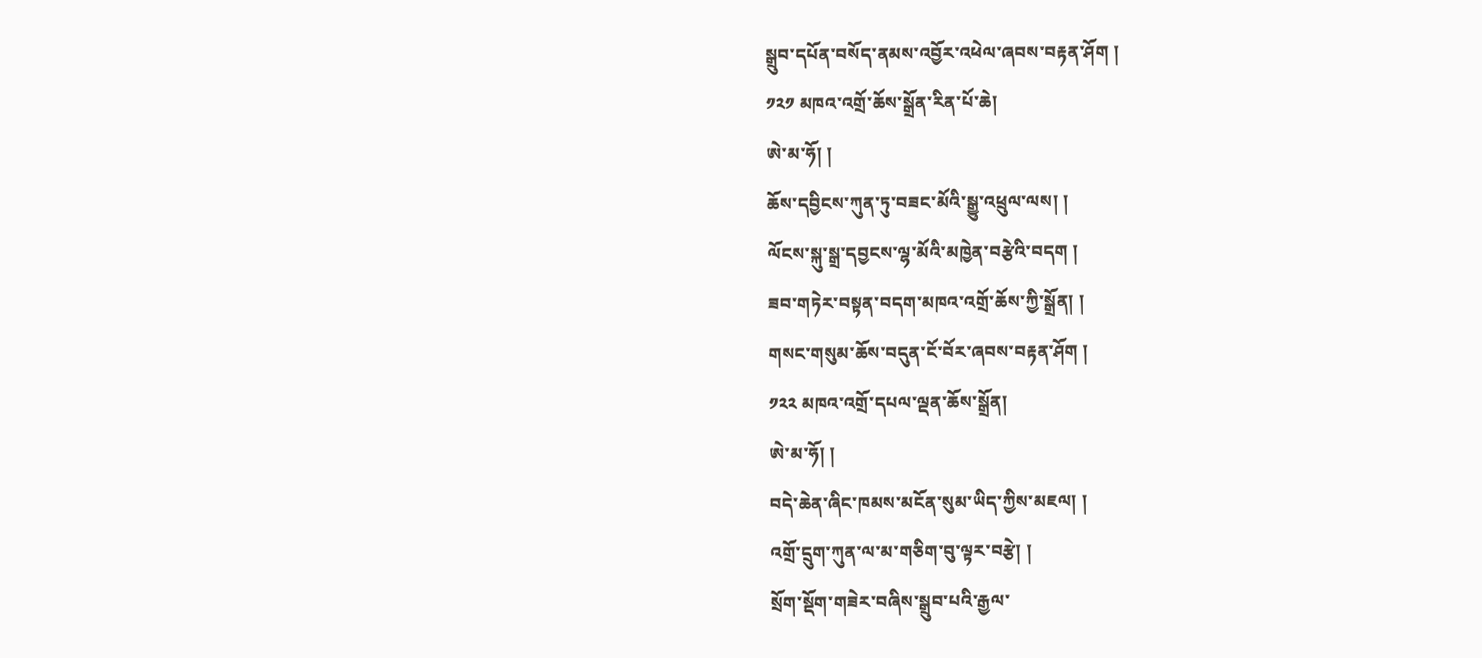སྒྲུབ་དཔོན་བསོད་ནམས་འབྱོར་འཕེལ་ཞབས་བརྟན་ཤོག །
༡༢༡ མཁའ་འགྲོ་ཆོས་སྒྲོན་རིན་པོ་ཆེ།
ཨེ་མ་ཧོ། །
ཆོས་དབྱིངས་ཀུན་ཏུ་བཟང་མོའི་སྒྱུ་འཕྲུལ་ལས། །
ལོངས་སྐུ་སྒྲ་དབྱངས་ལྷ་མོའི་མཁྱེན་བརྩེའི་བདག །
ཟབ་གཏེར་བསྟན་བདག་མཁའ་འགྲོ་ཆོས་ཀྱི་སྒྲོན། །
གསང་གསུམ་ཆོས་བདུན་ངོ་བོར་ཞབས་བརྟན་ཤོག །
༡༢༢ མཁའ་འགྲོ་དཔལ་ལྡན་ཆོས་སྒྲོན།
ཨེ་མ་ཧོ། །
བདེ་ཆེན་ཞིང་ཁམས་མངོན་སུམ་ཡིད་ཀྱིས་མཇལ། །
འགྲོ་དྲུག་ཀུན་ལ་མ་གཅིག་བུ་ལྟར་བརྩེ། །
སྲོག་སྡོག་གཟེར་བཞིས་སྒྲུབ་པའི་རྒྱལ་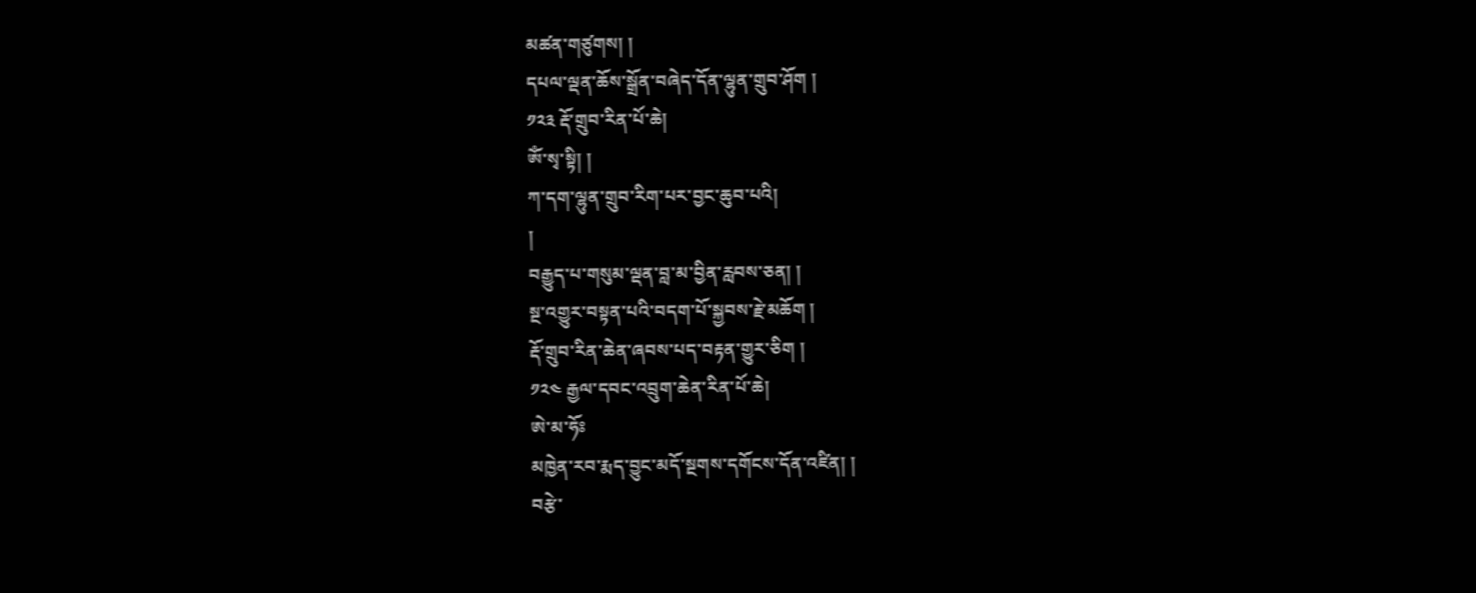མཚན་གཙུགས། །
དཔལ་ལྡན་ཆོས་སྒྲོན་བཞེད་དོན་ལྷུན་གྲུབ་ཤོག །
༡༢༣ རྡོ་གྲུབ་རིན་པོ་ཆེ།
ཨོཾ་སྭ་སྟི། །
ཀ་དག་ལྷུན་གྲུབ་རིག་པར་བྱང་ཆུབ་པའི།
།
བརྒྱུད་པ་གསུམ་ལྡན་བླ་མ་བྱིན་རླབས་ཅན། །
སྔ་འགྱུར་བསྟན་པའི་བདག་པོ་སྐྱབས་རྗེ་མཆོག །
རྡོ་གྲུབ་རིན་ཆེན་ཞབས་པད་བརྟན་གྱུར་ཅིག །
༡༢༤ རྒྱལ་དབང་འབྲུག་ཆེན་རིན་པོ་ཆེ།
ཨེ་མ་ཧོཿ
མཁྱེན་རབ་རྨད་བྱུང་མདོ་སྔགས་དགོངས་དོན་འཛིན། །
བརྩེ་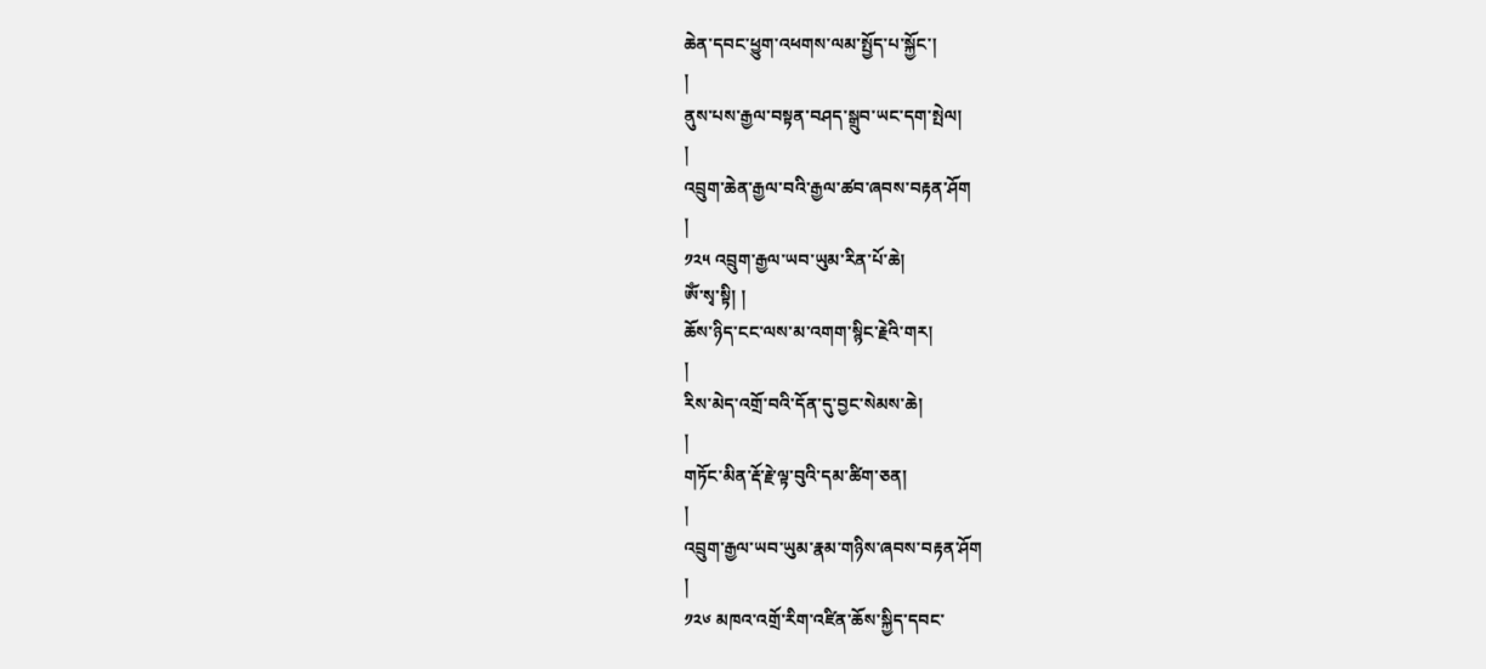ཆེན་དབང་ཕྱུག་འཕགས་ལམ་སྤྱོད་པ་སྐྱོང་།
།
ནུས་པས་རྒྱལ་བསྟན་བཤད་སྒྲུབ་ཡང་དག་སྤེལ།
།
འབྲུག་ཆེན་རྒྱལ་བའི་རྒྱལ་ཚབ་ཞབས་བརྟན་ཤོག
།
༡༢༥ འབྲུག་རྒྱལ་ཡབ་ཡུམ་རིན་པོ་ཆེ།
ཨོཾ་སྭ་སྟི། །
ཆོས་ཉིད་ངང་ལས་མ་འགག་སྙིང་རྗེའི་གར།
།
རིས་མེད་འགྲོ་བའི་དོན་དུ་བྱང་སེམས་ཆེ།
།
གཏོང་མིན་རྡོ་རྗེ་ལྟ་བུའི་དམ་ཚིག་ཅན།
།
འབྲུག་རྒྱལ་ཡབ་ཡུམ་རྣམ་གཉིས་ཞབས་བརྟན་ཤོག
།
༡༢༦ མཁའ་འགྲོ་རིག་འཛིན་ཆོས་སྐྱིད་དབང་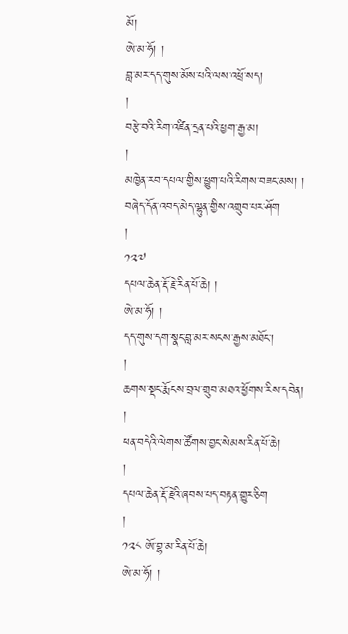མོ།
ཨེ་མ་ཧོ། །
བླ་མར་དད་གུས་མོས་པའི་ལས་འཕྲོ་སད།
།
བརྩེ་བའི་རིག་འཛིན་དྲན་པའི་ཕྱག་རྒྱ་མ།
།
མཁྱེན་རབ་དཔལ་གྱིས་ཕྱུག་པའི་རིགས་བཟང་མས། །
བཞེད་དོན་འབད་མེད་ལྷུན་གྱིས་འགྲུབ་པར་ཤོག
།
༡༢༧
དཔལ་ཆེན་རྡོ་རྗེ་རིན་པོ་ཆེ། །
ཨེ་མ་ཧོ། །
དད་གུས་དག་སྣང་བླ་མར་སངས་རྒྱས་མཐོང་།
།
ཆགས་སྡང་རྨོངས་བྲལ་གྲུབ་མཐའ་ཕྱོགས་རིས་དབེན།
།
ཕན་བདེའི་ལེགས་ཚོགས་བྱང་སེམས་རིན་པོ་ཆེ།
།
དཔལ་ཆེན་རྡོ་རྗེའི་ཞབས་པད་བརྟན་གྱུར་ཅིག
།
༡༢༨ ཨོ་བྷ་མ་རིན་པོ་ཆེ།
ཨེ་མ་ཧོ། །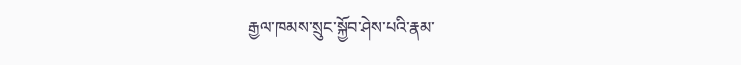རྒྱལ་ཁམས་སྲུང་སྐྱོབ་ཤེས་པའི་རྣམ་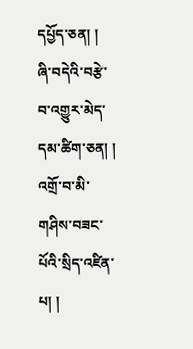དཔྱོད་ཅན། །
ཞི་བདེའི་བརྩེ་བ་འགྱུར་མེད་དམ་ཚིག་ཅན། །
འགྲོ་བ་མི་གཤིས་བཟང་པོའི་སྲིད་འཛིན་པ། །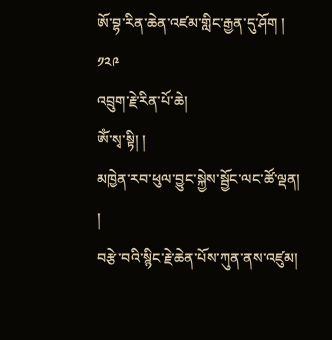ཨོ་བྷ་རིན་ཆེན་འཛམ་གླིང་རྒྱན་དུ་ཤོག །
༡༢༩
འབྲུག་རྗེ་རིན་པོ་ཆེ།
ཨོཾ་སྭ་སྟི། །
མཁྱེན་རབ་ཕུལ་བྱུང་སྐྱེས་སྦྱོང་ལང་ཚོ་ལྡན།
།
བརྩེ་བའི་སྙིང་རྗེ་ཆེན་པོས་ཀུན་ནས་འཛུམ།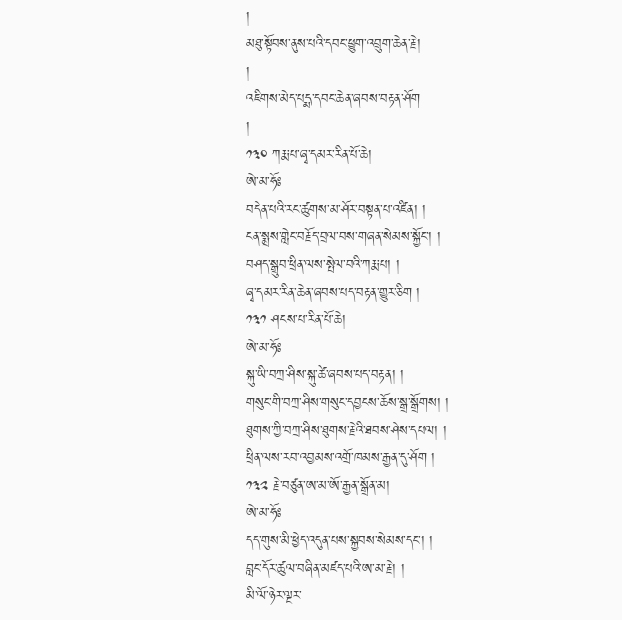།
མཐུ་སྟོབས་ནུས་པའི་དབང་ཕྱུག་འབྲུག་ཆེན་རྗེ།
།
འཇིགས་མེད་པདྨ་དབང་ཆེན་ཞབས་བརྟན་ཤོག
།
༡༣༠ ཀརྨ་པ་ཞྭ་དམར་རིན་པོ་ཆེ།
ཨེ་མ་ཧོཿ
བདེན་པའི་རང་ཚུགས་མ་ཤོར་བསྟན་པ་འཛིན། །
ངན་སྨྲས་གླེང་བརྗོད་བྲལ་བས་གཞན་སེམས་སྐྱོང་། །
བཤད་སྒྲུབ་ཕྲིན་ལས་སྤེལ་བའི་ཀརྨ་པ། །
ཞྭ་དམར་རིན་ཆེན་ཞབས་པད་བརྟན་གྱུར་ཅིག །
༡༣༡ ཤངས་པ་རིན་པོ་ཆེ།
ཨེ་མ་ཧོཿ
སྐུ་ཡི་བཀྲ་ཤིས་སྐུ་ཚེ་ཞབས་པད་བརྟན། །
གསུང་གི་བཀྲ་ཤིས་གསུང་དབྱངས་ཆོས་སྒྲ་སྒྲོགས། །
ཐུགས་ཀྱི་བཀྲ་ཤིས་ཐུགས་རྗེའི་ཐབས་ཤེས་དཔལ། །
ཕྲིན་ལས་རབ་འབྱམས་འགྲོ་ཁམས་རྒྱན་དུ་ཤོག །
༡༣༢ རྗེ་བཙུན་ཨ་མ་ཨོ་རྒྱན་སྒྲོན་མ།
ཨེ་མ་ཧོཿ
དད་གུས་མི་ཕྱེད་འདུན་པས་སྐྱབས་སེམས་དང་། །
བླང་དོར་ཚུལ་བཞིན་མཛད་པའི་ཨ་མ་རྗེ། །
མི་ལོ་ཉེར་ལྔར་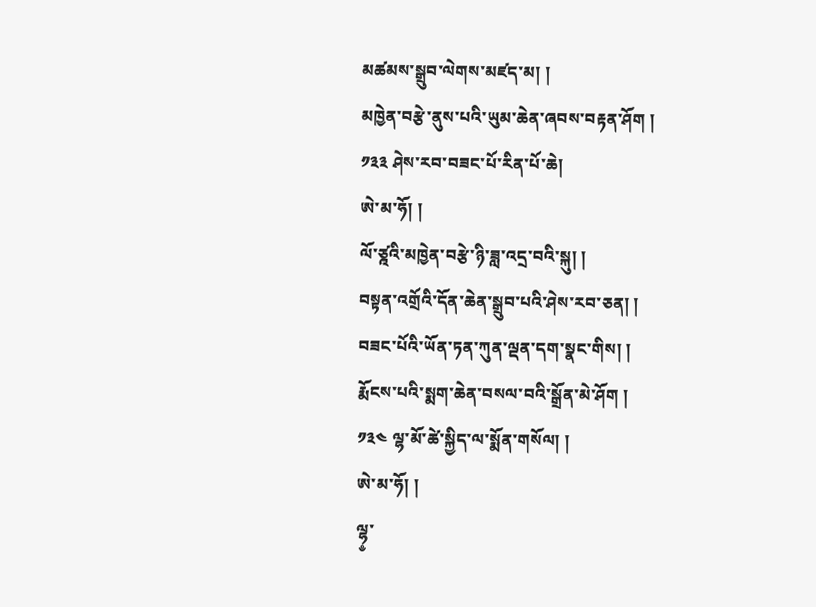མཚམས་སྒྲུབ་ལེགས་མཛད་མ། །
མཁྱེན་བརྩེ་ནུས་པའི་ཡུམ་ཆེན་ཞབས་བརྟན་ཤོག །
༡༣༣ ཤེས་རབ་བཟང་པོ་རིན་པོ་ཆེ།
ཨེ་མ་ཧོ། །
ལོ་ཙྰའི་མཁྱེན་བརྩེ་ཉི་ཟླ་འདྲ་བའི་སྐུ། །
བསྟན་འགྲོའི་དོན་ཆེན་སྒྲུབ་པའི་ཤེས་རབ་ཅན། །
བཟང་པོའི་ཡོན་ཏན་ཀུན་ལྡན་དག་སྣང་གིས། །
རྨོངས་པའི་སྨག་ཆེན་བསལ་བའི་སྒྲོན་མེ་ཤོག །
༡༣༤ ལྷ་མོ་ཚེ་སྐྱིད་ལ་སྨོན་གསོལ། །
ཨེ་མ་ཧོ། །
ལྷ༵་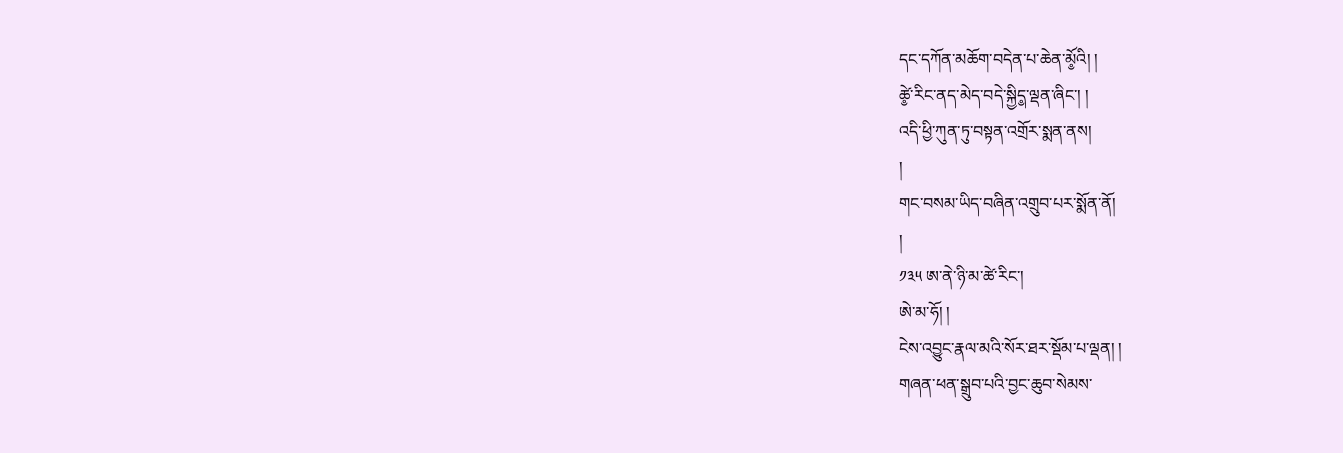དང་དཀོན་མཆོག་བདེན་པ་ཆེན་མོ༵འི། །
ཚེ༵་རིང་ནད་མེད་བདེ་སྐྱིད༵་ལྡན་ཞིང་། །
འདི་ཕྱི་ཀུན་ཏུ་བསྟན་འགྲོར་སྨན་ནས།
།
གང་བསམ་ཡིད་བཞིན་འགྲུབ་པར་སྨོན་ནོ།
།
༡༣༥ ཨ་ནེ་ཉི་མ་ཚེ་རིང་།
ཨེ་མ་ཧོ། །
ངེས་འབྱུང་རྣལ་མའི་སོར་ཐར་སྡོམ་པ་ལྡན། །
གཞན་ཕན་སྒྲུབ་པའི་བྱང་ཆུབ་སེམས་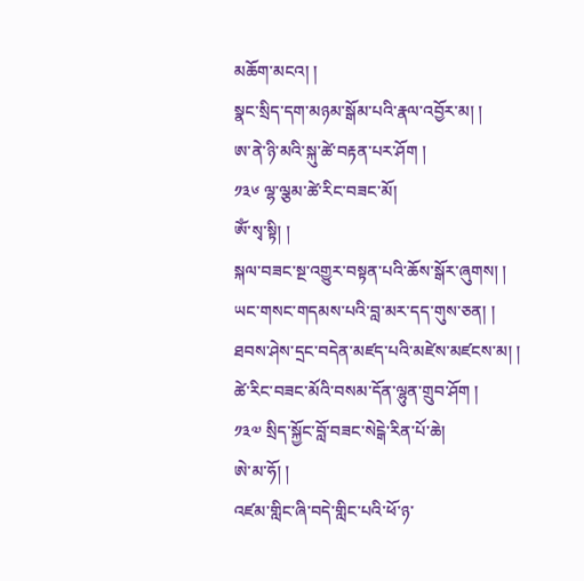མཆོག་མངའ། །
སྣང་སྲིད་དག་མཉམ་སྒོམ་པའི་རྣལ་འབྱོར་མ། །
ཨ་ནེ་ཉི་མའི་སྐུ་ཚེ་བརྟན་པར་ཤོག །
༡༣༦ ལྷ་ལྕམ་ཚེ་རིང་བཟང་མོ།
ཨོཾ་སྭ་སྟི། །
སྐལ་བཟང་སྔ་འགྱུར་བསྟན་པའི་ཆོས་སྒོར་ཞུགས། །
ཡང་གསང་གདམས་པའི་བླ་མར་དད་གུས་ཅན། །
ཐབས་ཤེས་དྲང་བདེན་མཛད་པའི་མཛེས་མཛངས་མ། །
ཚེ་རིང་བཟང་མོའི་བསམ་དོན་ལྷུན་གྲུབ་ཤོག །
༡༣༧ སྲིད་སྐྱོང་བློ་བཟང་སེངྒེ་རིན་པོ་ཆེ།
ཨེ་མ་ཧོ། །
འཛམ་གླིང་ཞི་བདེ་གླིང་པའི་ཕོ་ཉ་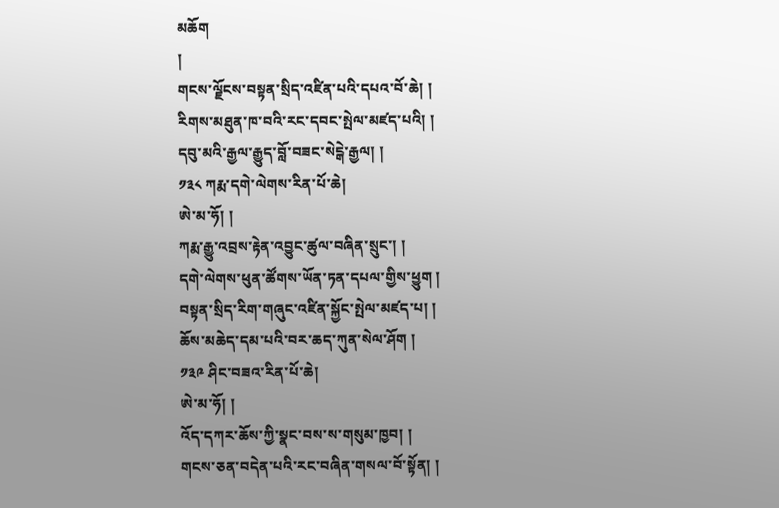མཆོག
།
གངས་ལྗོངས་བསྟན་སྲིད་འཛིན་པའི་དཔའ་བོ་ཆེ། །
རིགས་མཐུན་ཁ་བའི་རང་དབང་སྤེལ་མཛད་པའི། །
དབུ་མའི་རྒྱལ་རྒྱུད་བློ་བཟང་སེངྒེ་རྒྱལ། །
༡༣༨ ཀརྨ་དགེ་ལེགས་རིན་པོ་ཆེ།
ཨེ་མ་ཧོ། །
ཀརྨ་རྒྱུ་འབྲས་རྟེན་འབྱུང་ཚུལ་བཞིན་སྲུང་། །
དགེ་ལེགས་ཕུན་ཚོགས་ཡོན་ཏན་དཔལ་གྱིས་ཕྱུག །
བསྟན་སྲིད་རིག་གཞུང་འཛིན་སྐྱོང་སྤེལ་མཛད་པ། །
ཆོས་མཆེད་དམ་པའི་བར་ཆད་ཀུན་སེལ་ཤོག །
༡༣༩ ཤིང་བཟའ་རིན་པོ་ཆེ།
ཨེ་མ་ཧོ། །
འོད་དཀར་ཆོས་ཀྱི་སྣང་བས་ས་གསུམ་ཁྱབ། །
གངས་ཅན་བདེན་པའི་རང་བཞིན་གསལ་བོ་སྟོན། །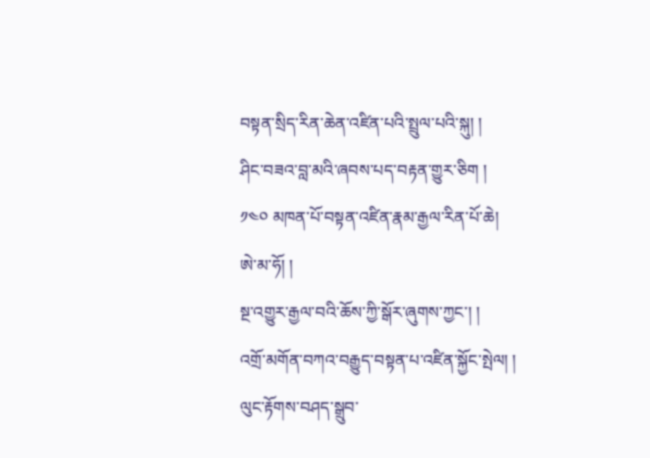བསྟན་སྲིད་རིན་ཆེན་འཛིན་པའི་སྤྲུལ་པའི་སྐུ། །
ཤིང་བཟའ་བླ་མའི་ཞབས་པད་བརྟན་གྱུར་ཅིག །
༡༤༠ མཁན་པོ་བསྟན་འཛིན་རྣམ་རྒྱལ་རིན་པོ་ཆེ།
ཨེ་མ་ཧོ། །
སྔ་འགྱུར་རྒྱལ་བའི་ཆོས་ཀྱི་སྒོར་ཞུགས་ཀྱང་། །
འགྲོ་མགོན་བཀའ་བརྒྱུད་བསྟན་པ་འཛིན་སྐྱོང་སྤེལ། །
ལུང་རྟོགས་བཤད་སྒྲུབ་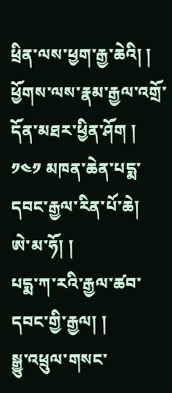ཕྲིན་ལས་ཕྱག་རྒྱ་ཆེའི། །
ཕྱོགས་ལས་རྣམ་རྒྱལ་འགྲོ་དོན་མཐར་ཕྱིན་ཤོག །
༡༤༡ མཁན་ཆེན་པདྨ་དབང་རྒྱལ་རིན་པོ་ཆེ།
ཨེ་མ་ཧོ། །
པདྨ་ཀ་རའི་རྒྱལ་ཚབ་དབང་གྱི་རྒྱལ། །
སྒྱུ་འཕྲུལ་གསང་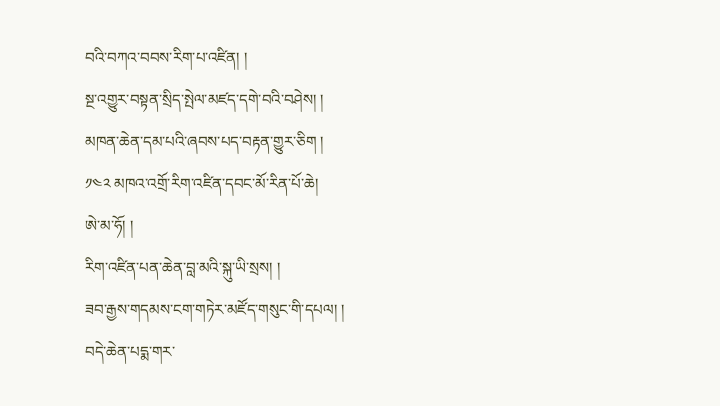བའི་བཀའ་བབས་རིག་པ་འཛིན། །
སྔ་འགྱུར་བསྟན་སྲིད་སྤེལ་མཛད་དགེ་བའི་བཤེས། །
མཁན་ཆེན་དམ་པའི་ཞབས་པད་བརྟན་གྱུར་ཅིག །
༡༤༢ མཁའ་འགྲོ་རིག་འཛིན་དབང་མོ་རིན་པོ་ཆེ།
ཨེ་མ་ཧོ། །
རིག་འཛིན་པན་ཆེན་བླ་མའི་སྐུ་ཡི་སྲས། །
ཟབ་རྒྱས་གདམས་ངག་གཏེར་མཛོད་གསུང་གི་དཔལ། །
བདེ་ཆེན་པདྨ་གར་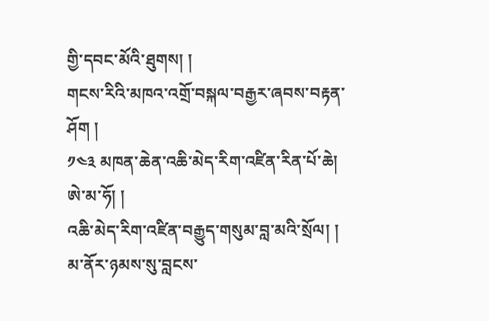གྱི་དབང་མོའི་ཐུགས། །
གངས་རིའི་མཁའ་འགྲོ་བསྐལ་བརྒྱར་ཞབས་བརྟན་ཤོག །
༡༤༣ མཁན་ཆེན་འཆི་མེད་རིག་འཛིན་རིན་པོ་ཆེ།
ཨེ་མ་ཧོ། །
འཆི་མེད་རིག་འཛིན་བརྒྱུད་གསུམ་བླ་མའི་སྲོལ། །
མ་ནོར་ཉམས་སུ་བླངས་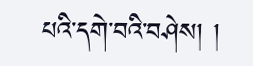པའི་དགེ་བའི་བཤེས། །